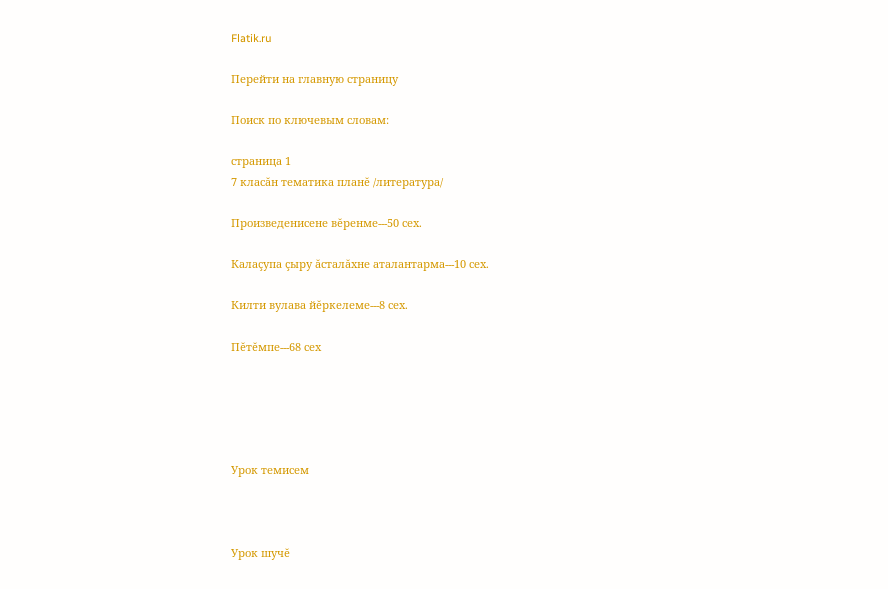Flatik.ru

Перейти на главную страницу

Поиск по ключевым словам:

страница 1
7 класăн тематика планĕ /литература/

Произведенисене вĕренме---50 сех.

Калаçупа çыру ăсталăхне аталантарма---10 сех.

Килти вулава йĕркелеме---8 сех.

Пĕтĕмпе---68 сех





Урок темисем



Урок шучĕ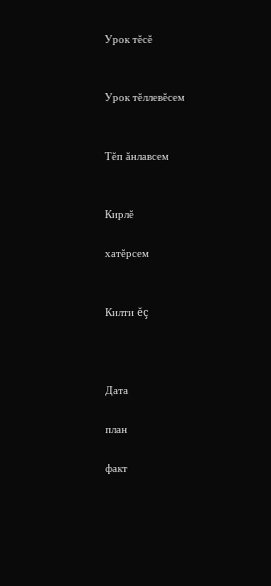Урок тĕсĕ


Урок тĕллевĕсем


Тĕп ăнлавсем


Кирлĕ

хатĕрсем


Килти ĕç



Дата

план

факт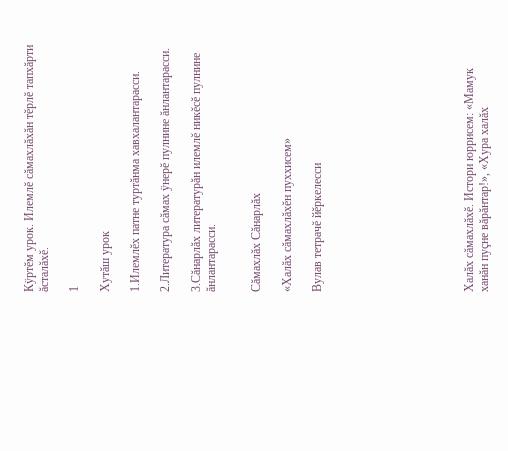Кÿртĕм урок. Илемлĕ сăмахлăхăн тĕрлĕ тапхăрти ăсталăхĕ.

1

Хутăш урок

1.Илемлĕх патне туртăнма хавхалантарасси.

2.Литература сăмах ÿнерĕ пулнине ăнлантарасси.

3.Сăнарлăх литературăн илемлĕ никĕсĕ пулнине ăнлантарасси.


Сăмахлăх Сăнарлăх

«Халăх сăмахлăхĕн пуххисем»

Вулав тетрачĕ йĕркелесси









Халăх сăмахлăхĕ. Истори юррисем: «Мамук ханăн пуçне вăрăнтар!», «Хура халăх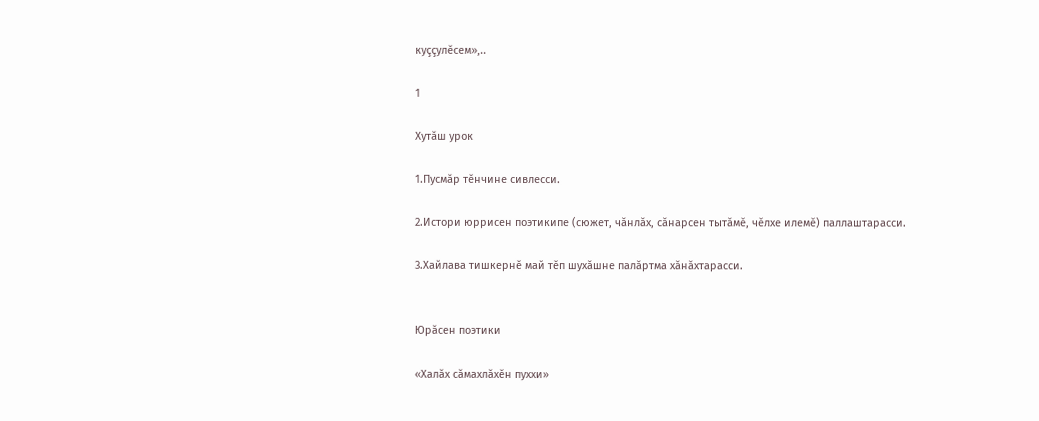куççулĕсем»,..

1

Хутăш урок

1.Пусмăр тĕнчине сивлесси.

2.Истори юррисен поэтикипе (сюжет, чăнлăх, сăнарсен тытăмĕ, чĕлхе илемĕ) паллаштарасси.

3.Хайлава тишкернĕ май тĕп шухăшне палăртма хăнăхтарасси.


Юрăсен поэтики

«Халăх сăмахлăхĕн пуххи»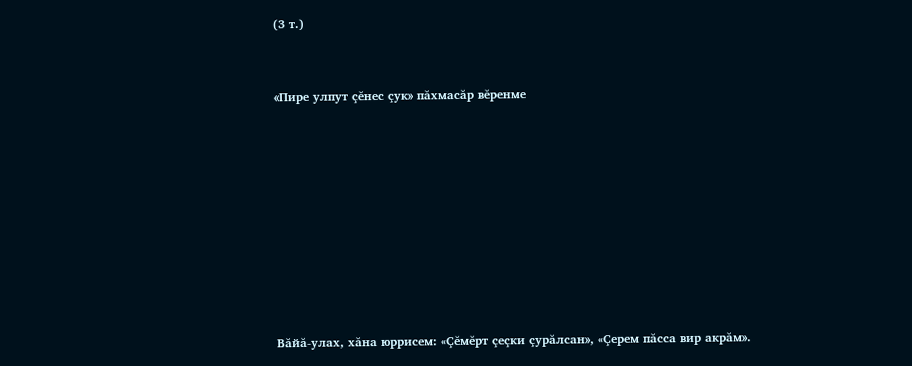(3 т.)


«Пире улпут çĕнес çук» пăхмасăр вĕренме









Вăйă-улах, хăна юррисем: «Çĕмĕрт çеçки çурăлсан», «Çерем пăсса вир акрăм».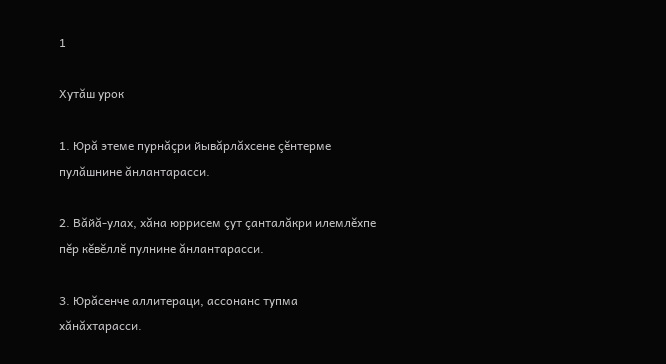1

Хутăш урок

1. Юрă этеме пурнăçри йывăрлăхсене çĕнтерме пулăшнине ăнлантарасси.

2. Вăйă-улах, хăна юррисем çут çанталăкри илемлĕхпе пĕр кĕвĕллĕ пулнине ăнлантарасси.

3. Юрăсенче аллитераци, ассонанс тупма хăнăхтарасси.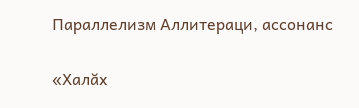Параллелизм Аллитераци, ассонанс

«Халăх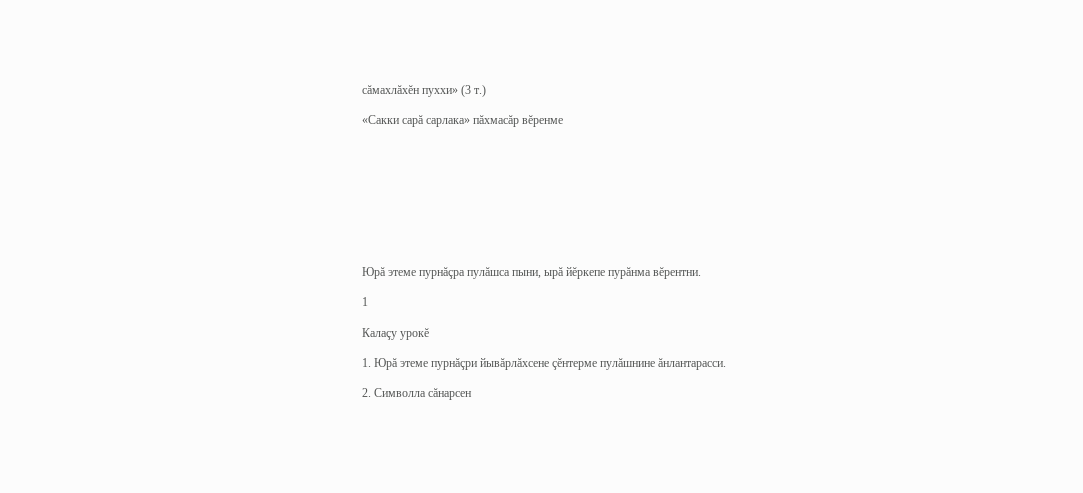сăмахлăхĕн пуххи» (3 т.)

«Сакки сарă сарлака» пăхмасăр вĕренме









Юрă этеме пурнăçра пулăшса пыни, ырă йĕркепе пурăнма вĕрентни.

1

Калаçу урокĕ

1. Юрă этеме пурнăçри йывăрлăхсене çĕнтерме пулăшнине ăнлантарасси.

2. Символла сăнарсен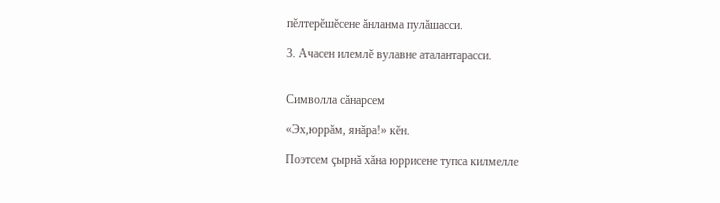пĕлтерĕшĕсене ăнланма пулăшасси.

3. Ачасен илемлĕ вулавне аталантарасси.


Символла сăнарсем

«Эх,юррăм, янăра!» кĕн.

Поэтсем çырнă хăна юррисене тупса килмелле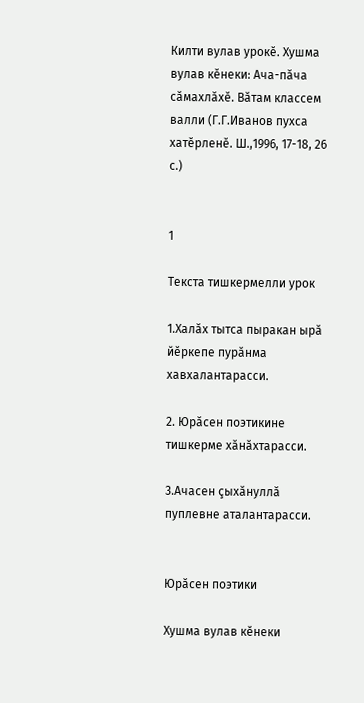Килти вулав урокĕ. Хушма вулав кĕнеки: Ача-пăча сăмахлăхĕ. Вăтам классем валли (Г.Г.Иванов пухса хатĕрленĕ. Ш.,1996, 17-18, 26 с.)


1

Текста тишкермелли урок

1.Халăх тытса пыракан ырă йĕркепе пурăнма хавхалантарасси.

2. Юрăсен поэтикине тишкерме хăнăхтарасси.

3.Ачасен çыхăнуллă пуплевне аталантарасси.


Юрăсен поэтики

Хушма вулав кĕнеки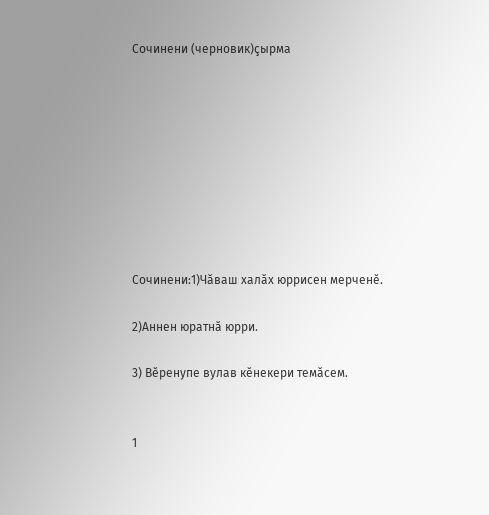Сочинени (черновик)çырма









Сочинени:1)Чăваш халăх юррисен мерченĕ.

2)Аннен юратнă юрри.

3) Вĕренупе вулав кĕнекери темăсем.


1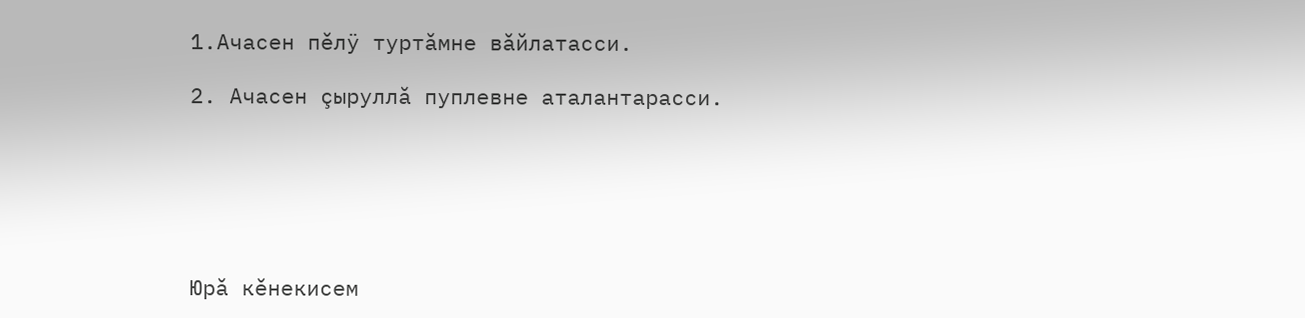1.Ачасен пĕлÿ туртăмне вăйлатасси.

2. Ачасен çыруллă пуплевне аталантарасси.






Юрă кĕнекисем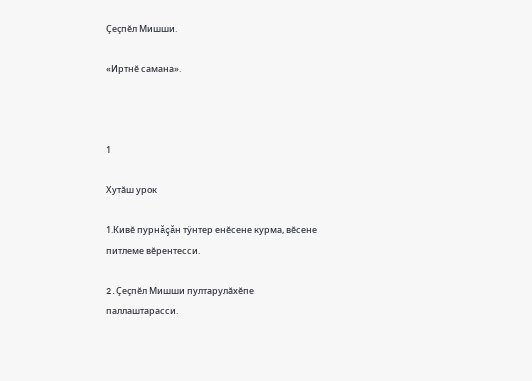Çеçпĕл Мишши.

«Иртнĕ самана».



1

Хутăш урок

1.Кивĕ пурнăçăн тÿнтер енĕсене курма, вĕсене питлеме вĕрентесси.

2.Çеçпĕл Мишши пултарулăхĕпе паллаштарасси.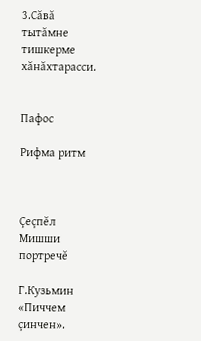3.Сăвă тытăмне тишкерме хăнăхтарасси.


Пафос

Рифма ритм



Çеçпĕл Мишши портречĕ

Г.Кузьмин «Пиччем çинчен».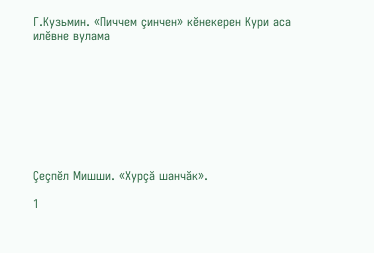Г.Кузьмин. «Пиччем çинчен» кĕнекерен Кури аса илĕвне вулама









Çеçпĕл Мишши. «Хурçă шанчăк».

1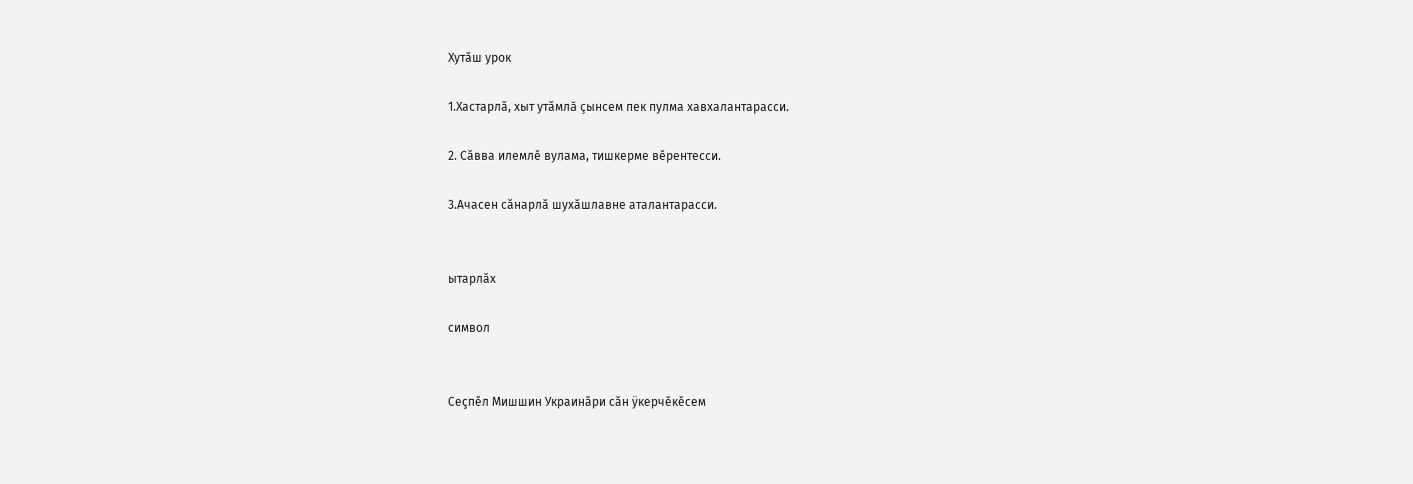Хутăш урок

1.Хастарлă, хыт утăмлă çынсем пек пулма хавхалантарасси.

2. Сăвва илемлĕ вулама, тишкерме вĕрентесси.

3.Ачасен сăнарлă шухăшлавне аталантарасси.


ытарлăх

символ


Сеçпĕл Мишшин Украинăри сăн ÿкерчĕкĕсем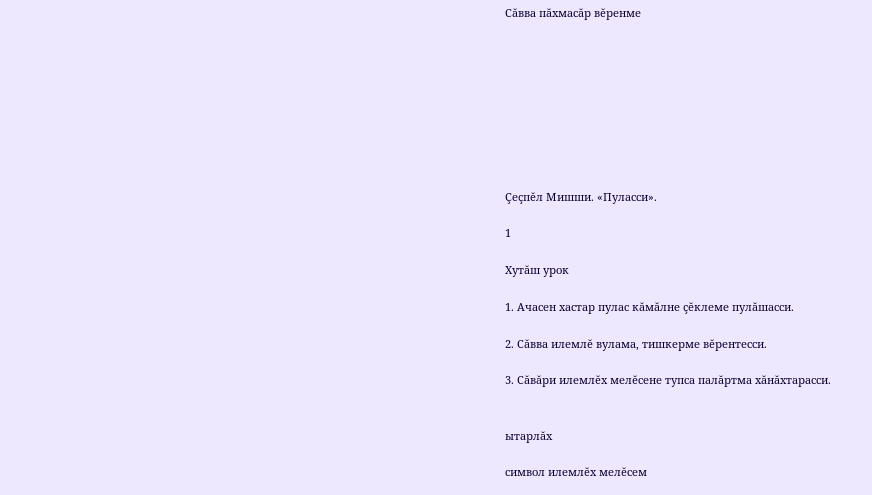Сăвва пăхмасăр вĕренме









Çеçпĕл Мишши. «Пуласси».

1

Хутăш урок

1. Ачасен хастар пулас кăмăлне çĕклеме пулăшасси.

2. Сăвва илемлĕ вулама, тишкерме вĕрентесси.

3. Сăвăри илемлĕх мелĕсене тупса палăртма хăнăхтарасси.


ытарлăх

символ илемлĕх мелĕсем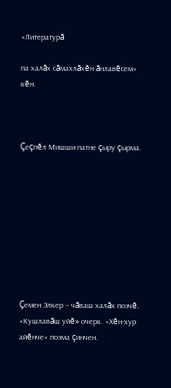«Литературă

па халăх сăмахлăхĕн ăнлавĕсем» кĕн.



Çеçпĕл Мишши патне çыру çырма.









Çемен Элкер – чăваш халăх поэчĕ. «Кушлавăш уйĕ» очерк. «Хĕн-хур айĕнче» поэма çинчен.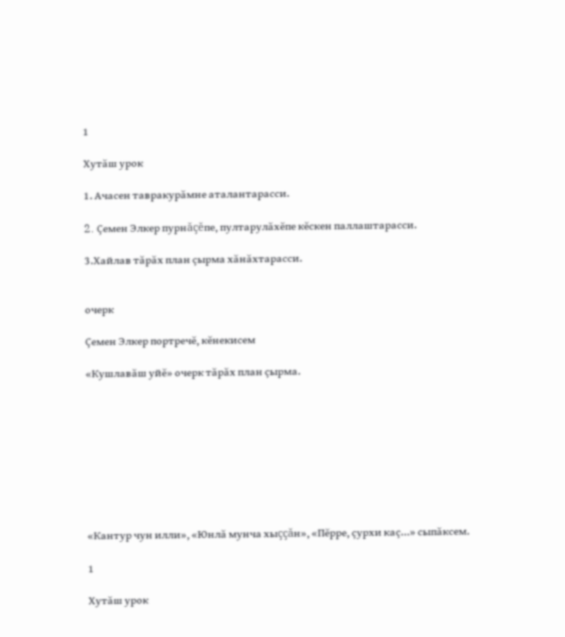1

Хутăш урок

1. Ачасен тавракурăмне аталантарасси.

2. Çемен Элкер пурнăçĕпе, пултарулăхĕпе кĕскен паллаштарасси.

3.Хайлав тăрăх план çырма хăнăхтарасси.


очерк

Çемен Элкер портречĕ, кĕнекисем

«Кушлавăш уйĕ» очерк тăрăх план çырма.









«Кантур чун илли», «Юнлă мунча хыççăн», «Пĕрре, çурхи каç…» сыпăксем.

1

Хутăш урок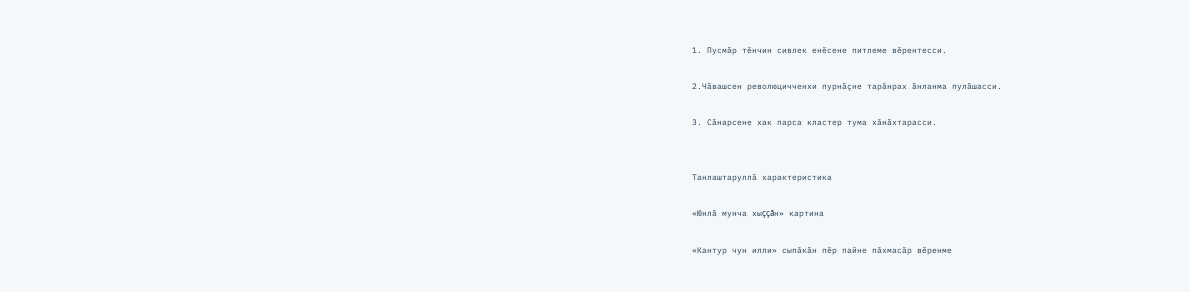1. Пусмăр тĕнчин сивлек енĕсене питлеме вĕрентесси.

2.Чăвашсен революцичченхи пурнăçне тарăнрах ăнланма пулăшасси.

3. Сăнарсене хак парса кластер тума хăнăхтарасси.


Танлаштаруллă характеристика

«Юнлă мунча хыççăн» картина

«Кантур чун илли» сыпăкăн пĕр пайне пăхмасăр вĕренме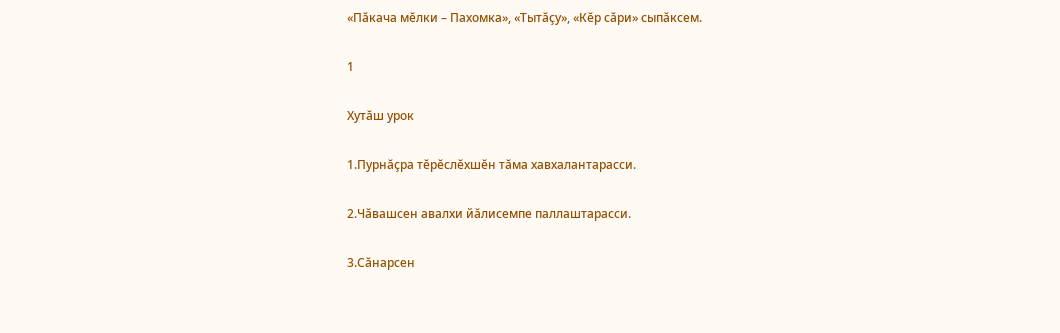«Пăкача мĕлки – Пахомка», «Тытăçу», «Кĕр сăри» сыпăксем.

1

Хутăш урок

1.Пурнăçра тĕрĕслĕхшĕн тăма хавхалантарасси.

2.Чăвашсен авалхи йăлисемпе паллаштарасси.

3.Сăнарсен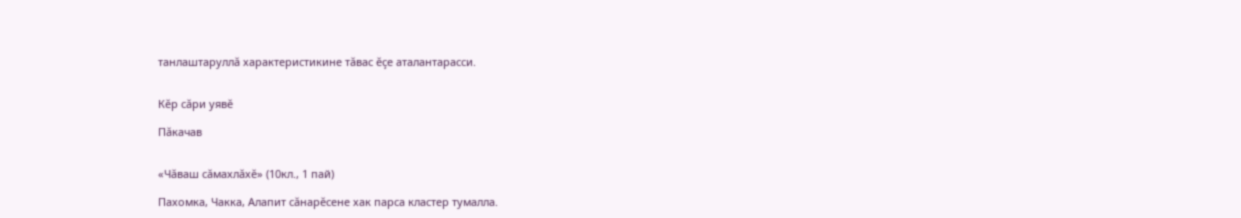танлаштаруллă характеристикине тăвас ĕçе аталантарасси.


Кĕр сăри уявĕ

Пăкачав


«Чăваш сăмахлăхĕ» (10кл., 1 пай)

Пахомка, Чакка, Алапит сăнарĕсене хак парса кластер тумалла.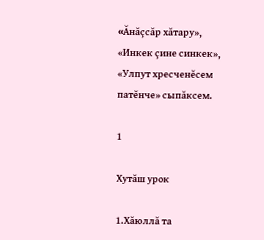«Ăнăçсăр хăтару», «Инкек çине синкек», «Улпут хресченĕсем патĕнче» сыпăксем.

1

Хутăш урок

1.Хăюллă та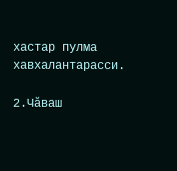хастар пулма хавхалантарасси.

2.Чăваш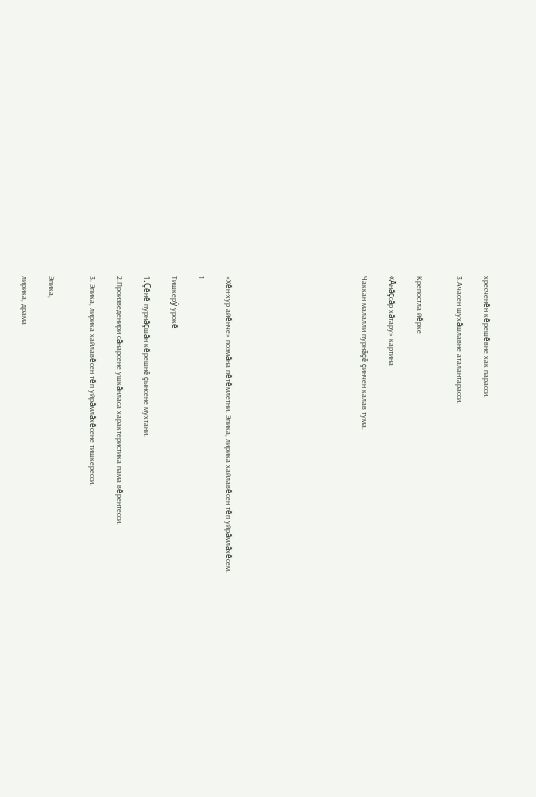хресченĕн кĕрешĕвне хак парасси.

3.Ачасен шухăшлавне аталантарасси.


Крепостла йĕрке

«Ăнăçсăр хăтару» картина

Чаккан малалли пурнăçĕ çинчен калав тума.









«Хĕн-хур айĕнче» поэмăна пĕтĕмлетни. Эпика, лирика хайлавĕсен тĕп уйрăмлăхĕсем.

1

Тишкерÿ урокĕ

1.Çĕнĕ пурнăçшăн кĕрешнĕ çынсене мухтани.

2.Произведенири сăнарсене ушкăнласа характеристика пама вĕрентесси.

3. Эпика, лирика хайлавĕсен тĕп уйрăмлăхĕсене тишкересси.


Эпика,

лирика, драма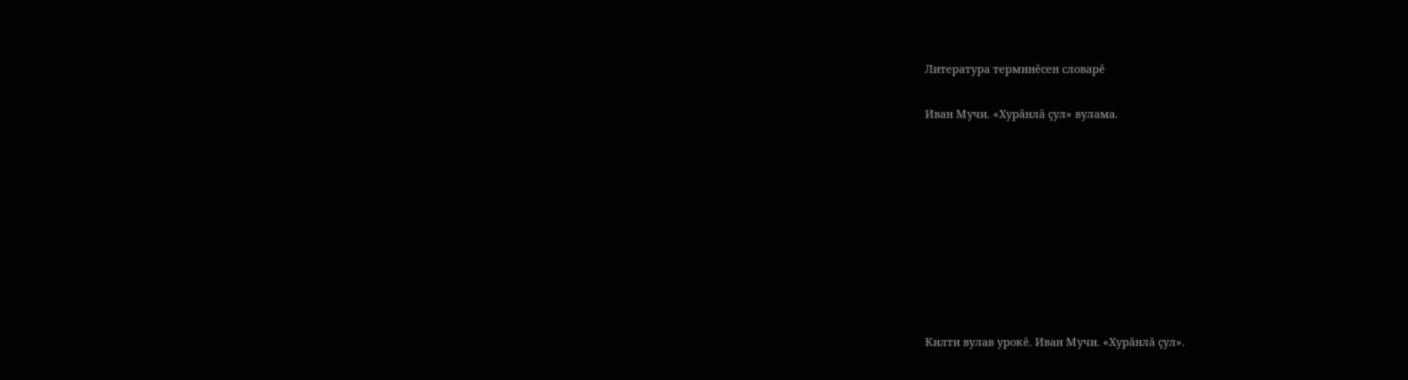Литература терминĕсен словарĕ

Иван Мучи. «Хурăнлă çул» вулама.









Килти вулав урокĕ. Иван Мучи. «Хурăнлă çул».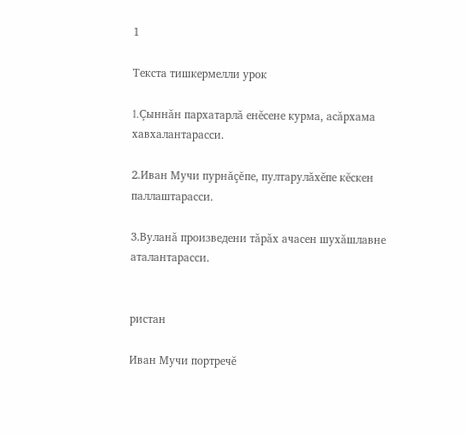1

Текста тишкермелли урок

1.Çыннăн пархатарлă енĕсене курма, асăрхама хавхалантарасси.

2.Иван Мучи пурнăçĕпе, пултарулăхĕпе кĕскен паллаштарасси.

3.Вуланă произведени тăрăх ачасен шухăшлавне аталантарасси.


ристан

Иван Мучи портречĕ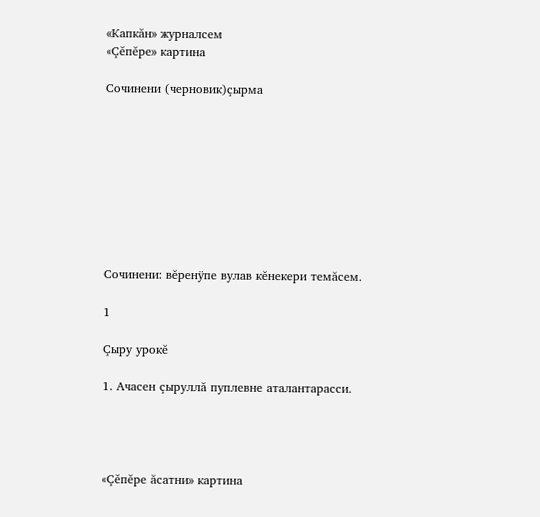«Капкăн» журналсем
«Çĕпĕре» картина

Сочинени (черновик)çырма









Сочинени: вĕренÿпе вулав кĕнекери темăсем.

1

Çыру урокĕ

1. Ачасен çыруллă пуплевне аталантарасси.




«Çĕпĕре ăсатни» картина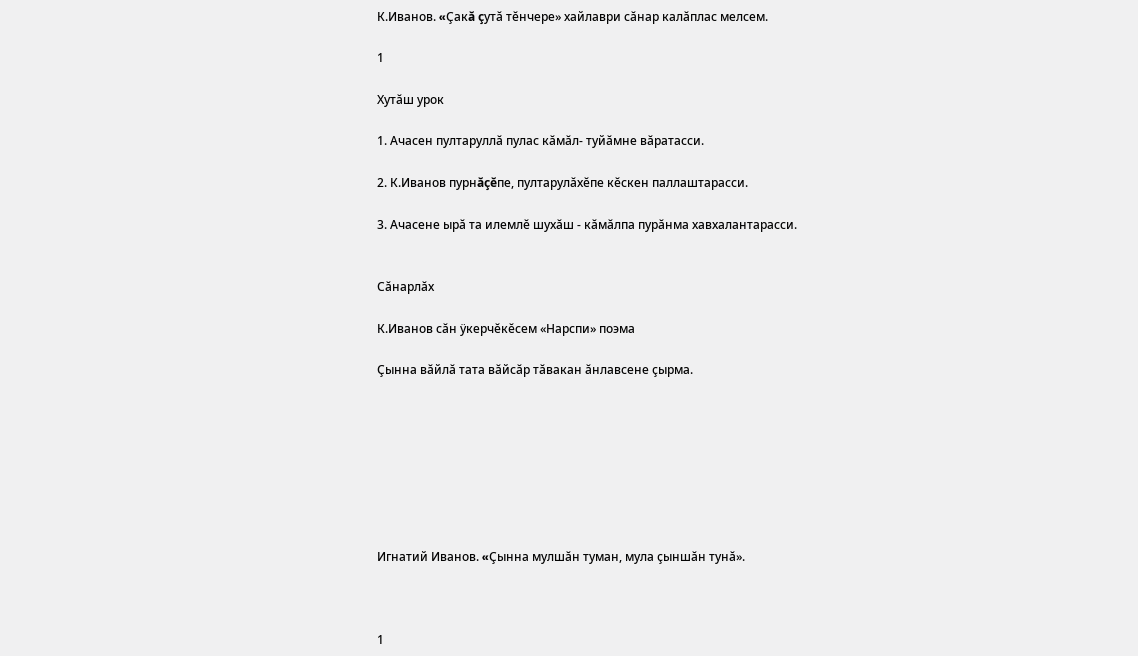К.Иванов. «Çакă çутă тĕнчере» хайлаври сăнар калăплас мелсем.

1

Хутăш урок

1. Ачасен пултаруллă пулас кăмăл- туйăмне вăратасси.

2. К.Иванов пурнăçĕпе, пултарулăхĕпе кĕскен паллаштарасси.

3. Ачасене ырă та илемлĕ шухăш - кăмăлпа пурăнма хавхалантарасси.


Сăнарлăх

К.Иванов сăн ÿкерчĕкĕсем «Нарспи» поэма

Çынна вăйлă тата вăйсăр тăвакан ăнлавсене çырма.








Игнатий Иванов. «Çынна мулшăн туман, мула çыншăн тунă».



1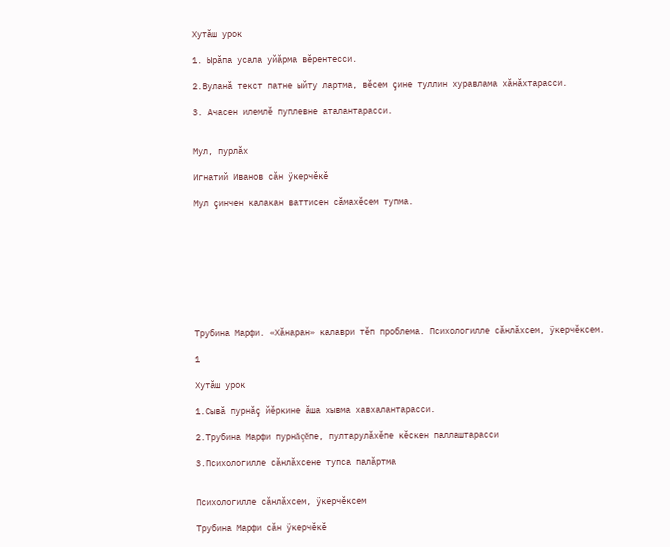Хутăш урок

1. Ырăпа усала уйăрма вĕрентесси.

2.Вуланă текст патне ыйту лартма, вĕсем çине туллин хуравлама хăнăхтарасси.

3. Ачасен илемлĕ пуплевне аталантарасси.


Мул, пурлăх

Игнатий Иванов сăн ÿкерчĕкĕ

Мул çинчен калакан ваттисен сăмахĕсем тупма.









Трубина Марфи. «Хăнаран» калаври тĕп проблема. Психологилле сăнлăхсем, ÿкерчĕксем.

1

Хутăш урок

1.Сывă пурнăç йĕркине ăша хывма хавхалантарасси.

2.Трубина Марфи пурнăçĕпе, пултарулăхĕпе кĕскен паллаштарасси

3.Психологилле сăнлăхсене тупса палăртма


Психологилле сăнлăхсем, ÿкерчĕксем

Трубина Марфи сăн ÿкерчĕкĕ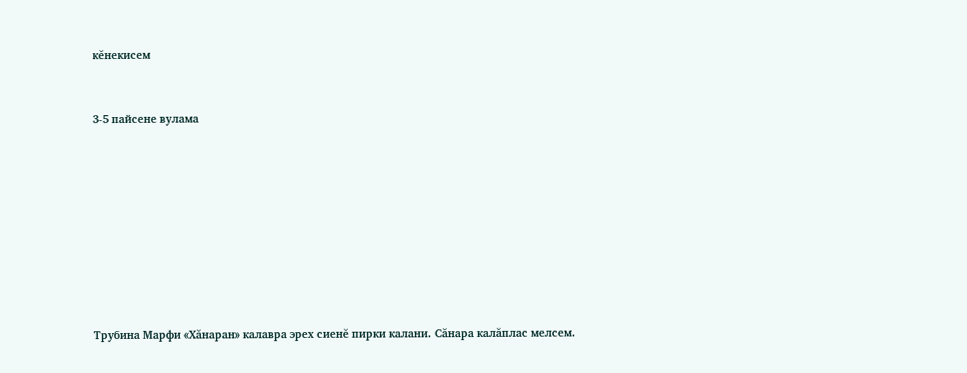кĕнекисем


3-5 пайсене вулама









Трубина Марфи «Хăнаран» калавра эрех сиенĕ пирки калани. Сăнара калăплас мелсем.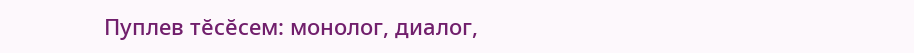Пуплев тĕсĕсем: монолог, диалог,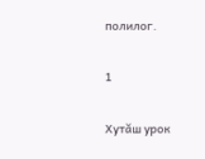полилог.

1

Хутăш урок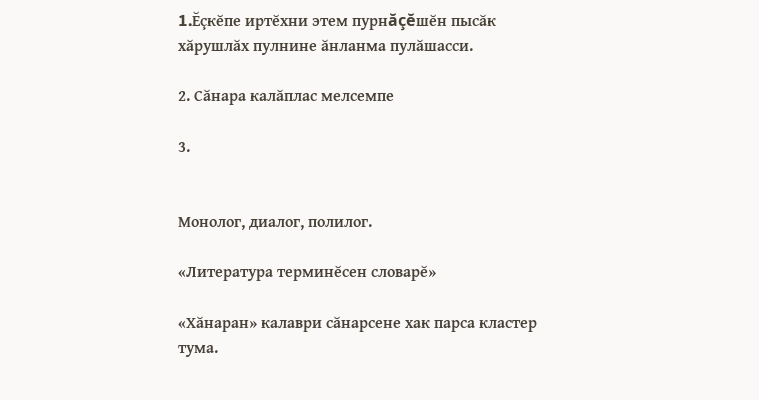1.Ĕçкĕпе иртĕхни этем пурнăçĕшĕн пысăк хăрушлăх пулнине ăнланма пулăшасси.

2. Сăнара калăплас мелсемпе

3.


Монолог, диалог, полилог.

«Литература терминĕсен словарĕ»

«Хăнаран» калаври сăнарсене хак парса кластер тума.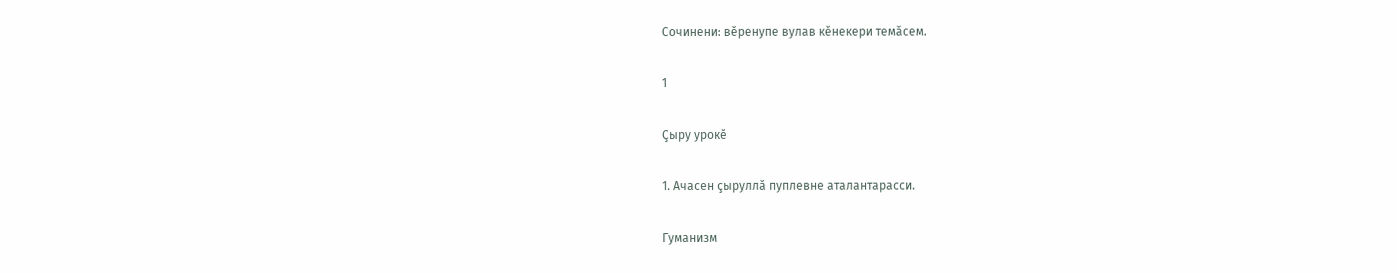Сочинени: вĕренупе вулав кĕнекери темăсем.

1

Çыру урокĕ

1. Ачасен çыруллă пуплевне аталантарасси.

Гуманизм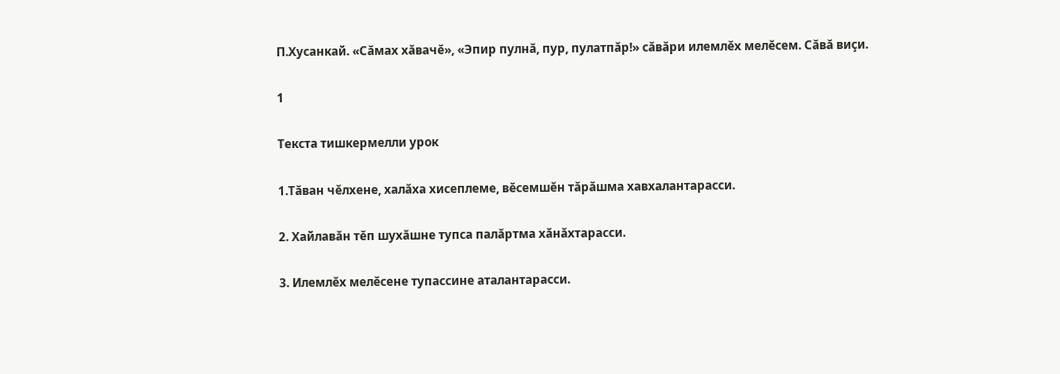П.Хусанкай. «Сăмах хăвачĕ», «Эпир пулнă, пур, пулатпăр!» сăвăри илемлĕх мелĕсем. Сăвă виçи.

1

Текста тишкермелли урок

1.Тăван чĕлхене, халăха хисеплеме, вĕсемшĕн тăрăшма хавхалантарасси.

2. Хайлавăн тĕп шухăшне тупса палăртма хăнăхтарасси.

3. Илемлĕх мелĕсене тупассине аталантарасси.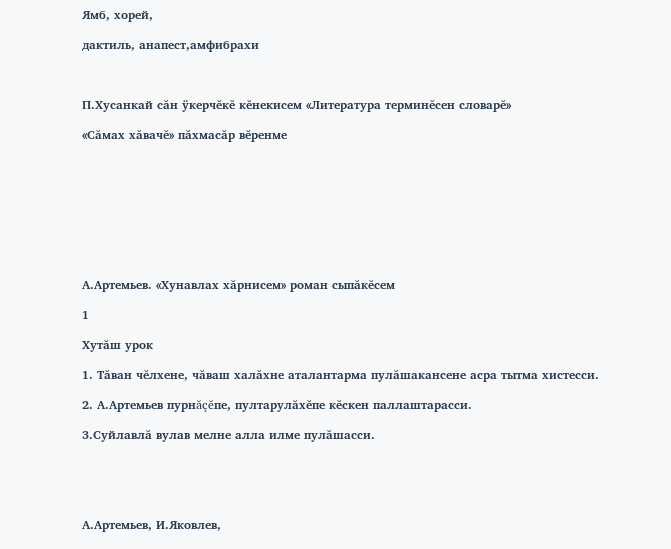Ямб, хорей,

дактиль, анапест,амфибрахи



П.Хусанкай сăн ÿкерчĕкĕ кĕнекисем «Литература терминĕсен словарĕ»

«Сăмах хăвачĕ» пăхмасăр вĕренме









А.Артемьев. «Хунавлах хăрнисем» роман сыпăкĕсем

1

Хутăш урок

1. Тăван чĕлхене, чăваш халăхне аталантарма пулăшакансене асра тытма хистесси.

2. А.Артемьев пурнăçĕпе, пултарулăхĕпе кĕскен паллаштарасси.

3.Суйлавлă вулав мелне алла илме пулăшасси.





А.Артемьев, И.Яковлев,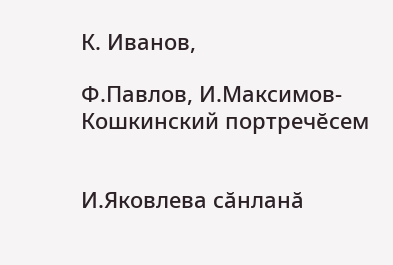К. Иванов,

Ф.Павлов, И.Максимов-Кошкинский портречĕсем


И.Яковлева сăнланă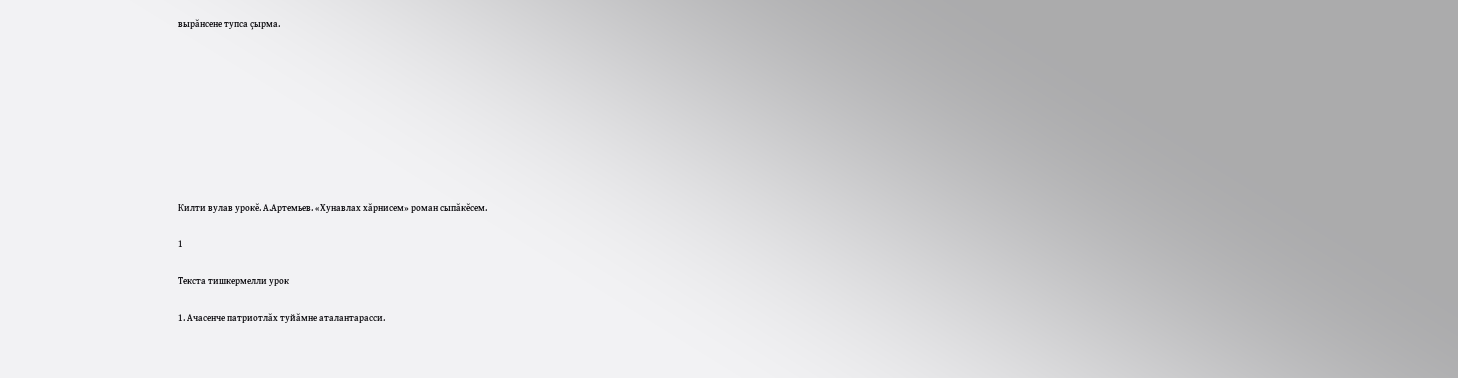вырăнсене тупса çырма.









Килти вулав урокĕ. А.Артемьев. «Хунавлах хăрнисем» роман сыпăкĕсем.

1

Текста тишкермелли урок

1. Ачасенче патриотлăх туйăмне аталантарасси.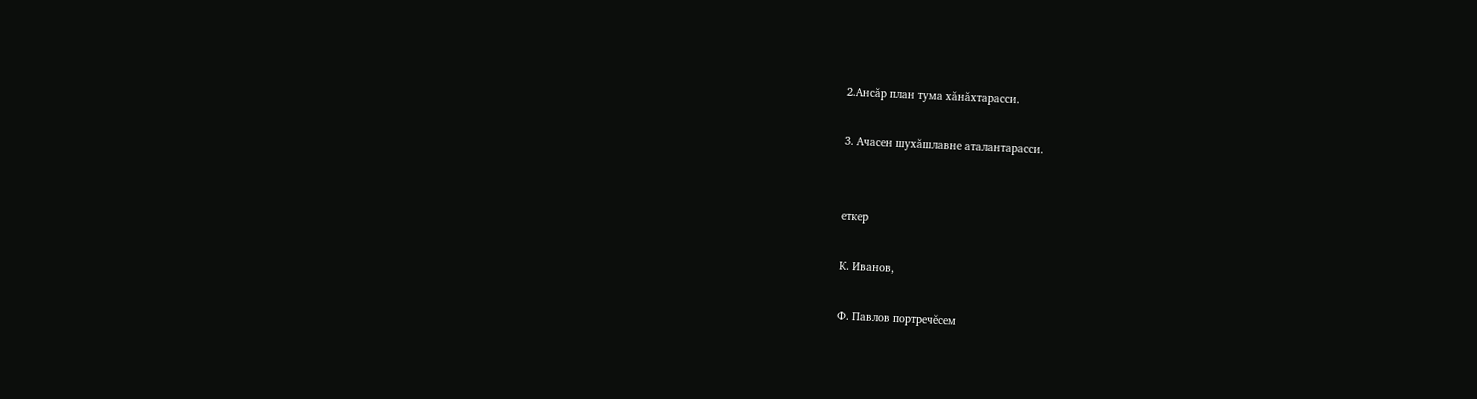2.Ансăр план тума хăнăхтарасси.

3. Ачасен шухăшлавне аталантарасси.


еткер

К. Иванов,

Ф. Павлов портречĕсем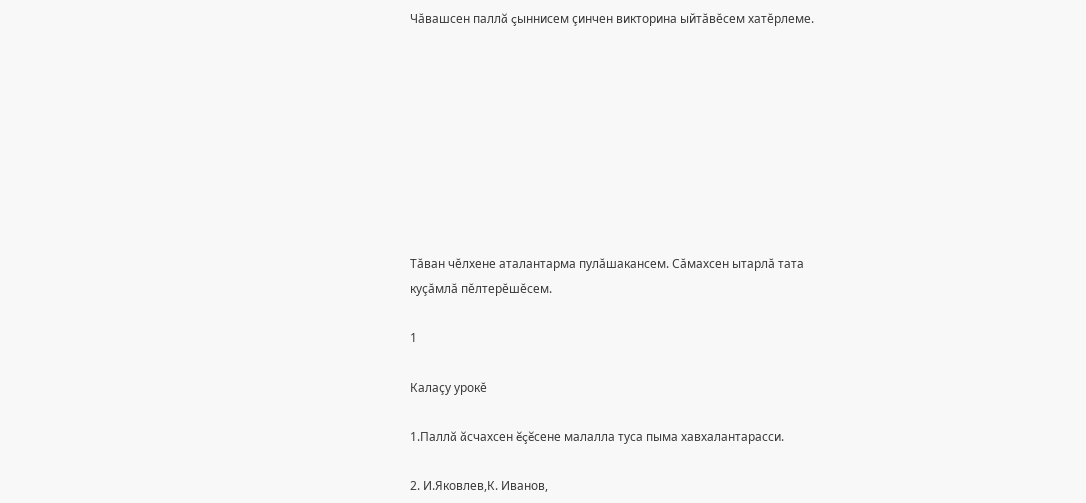Чăвашсен паллă çыннисем çинчен викторина ыйтăвĕсем хатĕрлеме.









Тăван чĕлхене аталантарма пулăшакансем. Сăмахсен ытарлă тата куçăмлă пĕлтерĕшĕсем.

1

Калаçу урокĕ

1.Паллă ăсчахсен ĕçĕсене малалла туса пыма хавхалантарасси.

2. И.Яковлев,К. Иванов,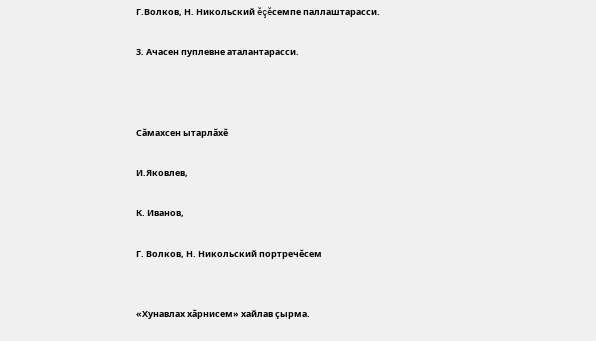Г.Волков, Н. Никольский ĕçĕсемпе паллаштарасси.

3. Ачасен пуплевне аталантарасси.



Сăмахсен ытарлăхĕ

И.Яковлев,

К. Иванов,

Г. Волков, Н. Никольский портречĕсем


«Хунавлах хăрнисем» хайлав çырма.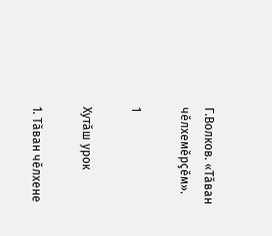Г.Волков. «Тăван чĕлхемĕрçĕм».

1

Хутăш урок

1. Тăван чĕлхене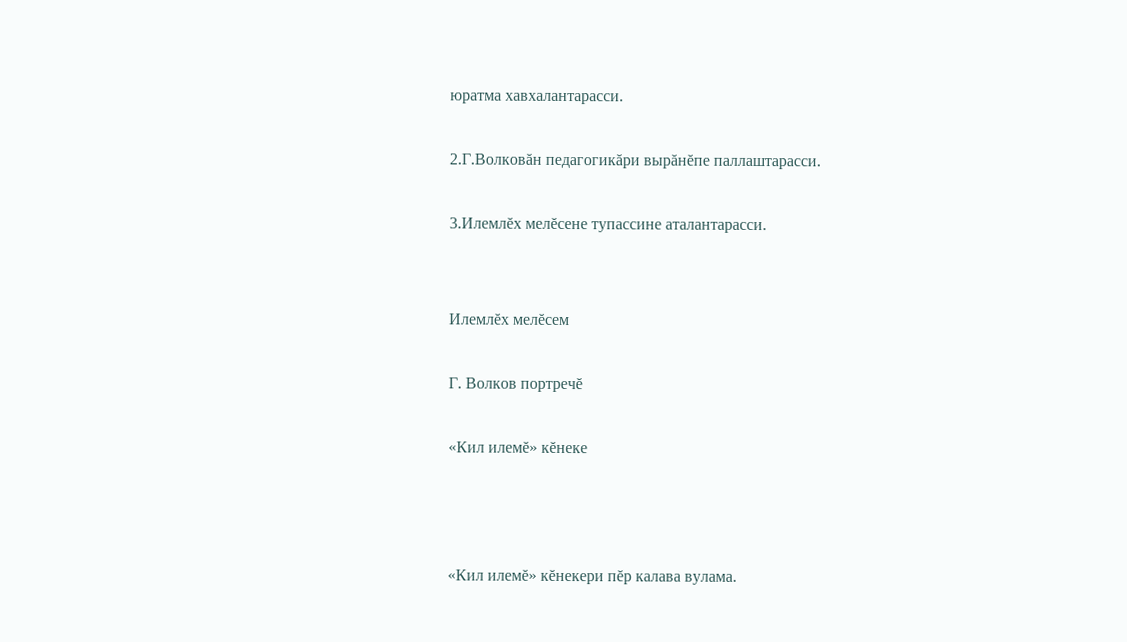юратма хавхалантарасси.

2.Г.Волковăн педагогикăри вырăнĕпе паллаштарасси.

3.Илемлĕх мелĕсене тупассине аталантарасси.


Илемлĕх мелĕсем

Г. Волков портречĕ

«Кил илемĕ» кĕнеке



«Кил илемĕ» кĕнекери пĕр калава вулама.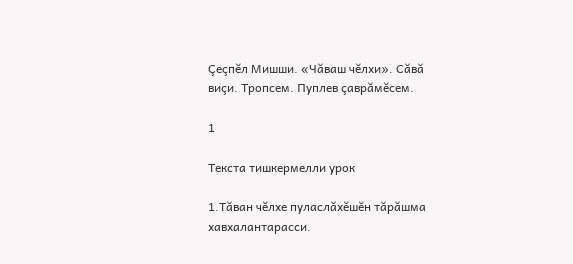Çеçпĕл Мишши. «Чăваш чĕлхи». Сăвă виçи. Тропсем. Пуплев çаврăмĕсем.

1

Текста тишкермелли урок

1.Тăван чĕлхе пуласлăхĕшĕн тăрăшма хавхалантарасси.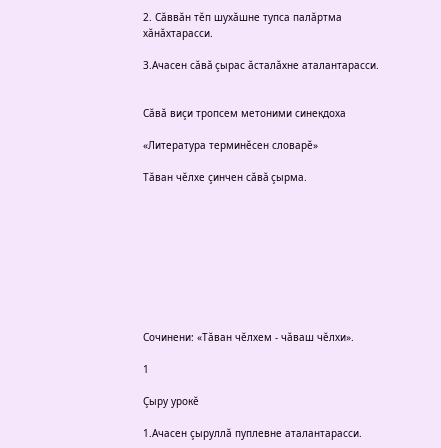2. Сăввăн тĕп шухăшне тупса палăртма хăнăхтарасси.

3.Ачасен сăвă çырас ăсталăхне аталантарасси.


Сăвă виçи тропсем метоними синекдоха

«Литература терминĕсен словарĕ»

Тăван чĕлхе çинчен сăвă çырма.









Сочинени: «Тăван чĕлхем - чăваш чĕлхи».

1

Çыру урокĕ

1.Ачасен çыруллă пуплевне аталантарасси.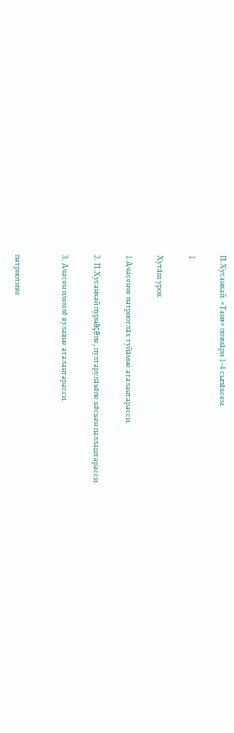П.Хусанкай. «Таня» поэмăри 1-4 сыпăксем.

1

Хутăш урок

1.Ачасенче патриотлăх туйăмне аталантарасси.

2. П.Хусанкай пурнăçĕпе, пултарулăхĕпе кĕскен паллаштарасси.

3. Ачасен илемлĕ вулавне аталантарасси.


патриотизм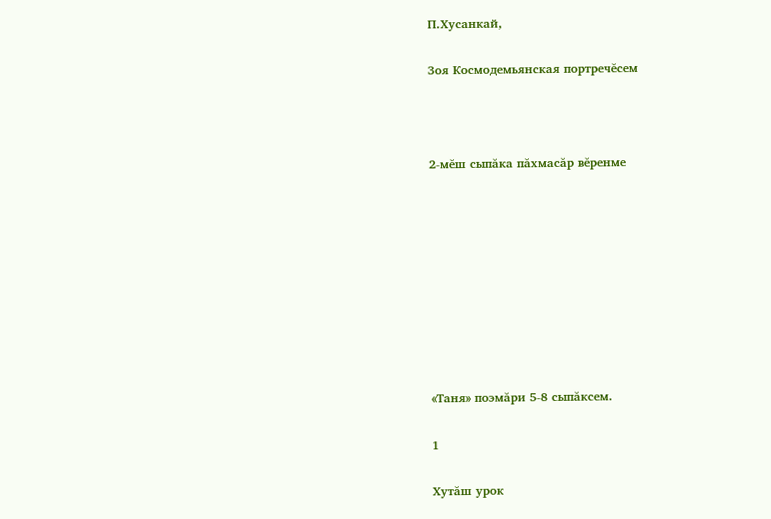П.Хусанкай,

Зоя Космодемьянская портречĕсем



2-мĕш сыпăка пăхмасăр вĕренме









«Таня» поэмăри 5-8 сыпăксем.

1

Хутăш урок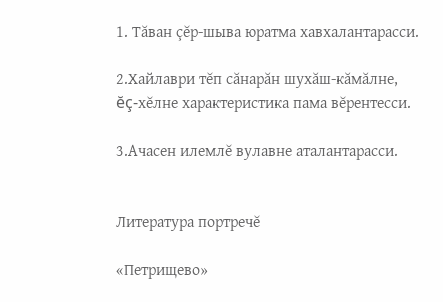1. Тăван çĕр-шыва юратма хавхалантарасси.

2.Хайлаври тĕп сăнарăн шухăш-кăмăлне, ĕç-хĕлне характеристика пама вĕрентесси.

3.Ачасен илемлĕ вулавне аталантарасси.


Литература портречĕ

«Петрищево»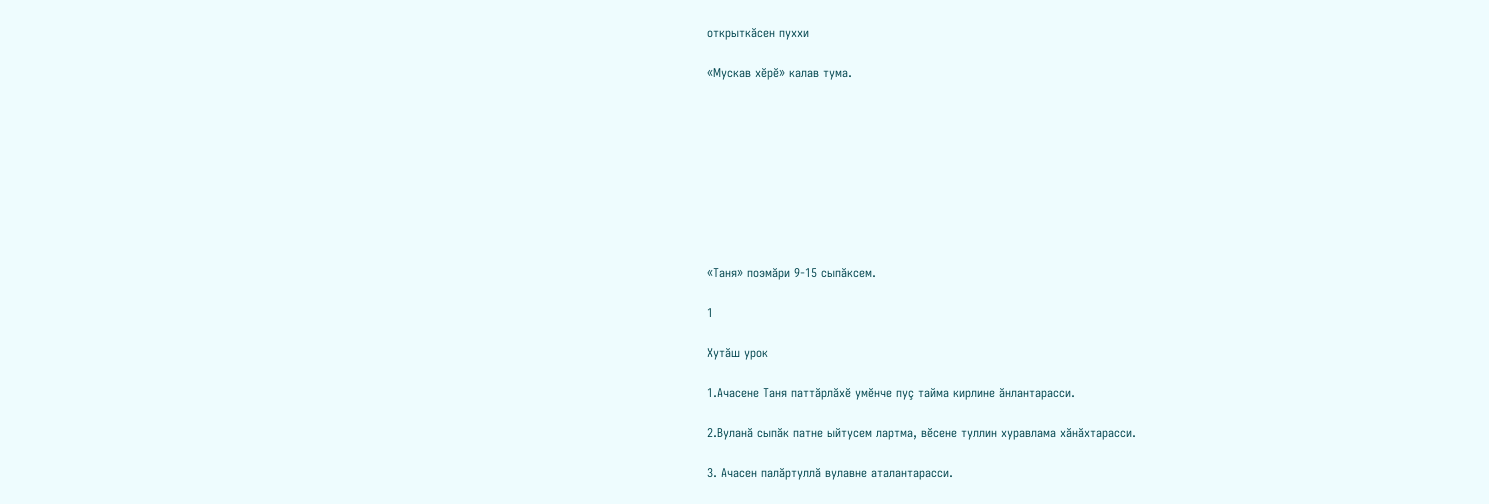открыткăсен пуххи

«Мускав хĕрĕ» калав тума.









«Таня» поэмăри 9-15 сыпăксем.

1

Хутăш урок

1.Ачасене Таня паттăрлăхĕ умĕнче пуç тайма кирлине ăнлантарасси.

2.Вуланă сыпăк патне ыйтусем лартма, вĕсене туллин хуравлама хăнăхтарасси.

3. Ачасен палăртуллă вулавне аталантарасси.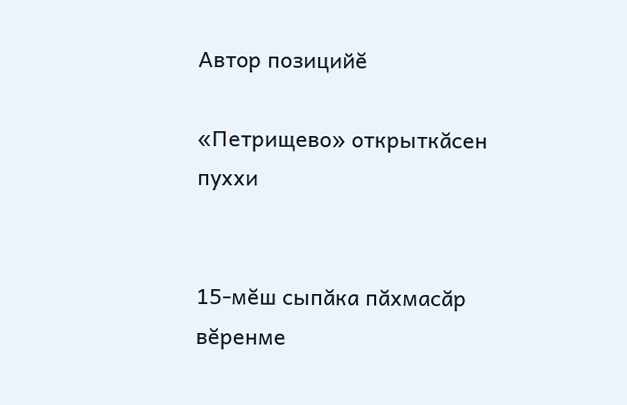Автор позицийĕ

«Петрищево» открыткăсен пуххи


15-мĕш сыпăка пăхмасăр вĕренме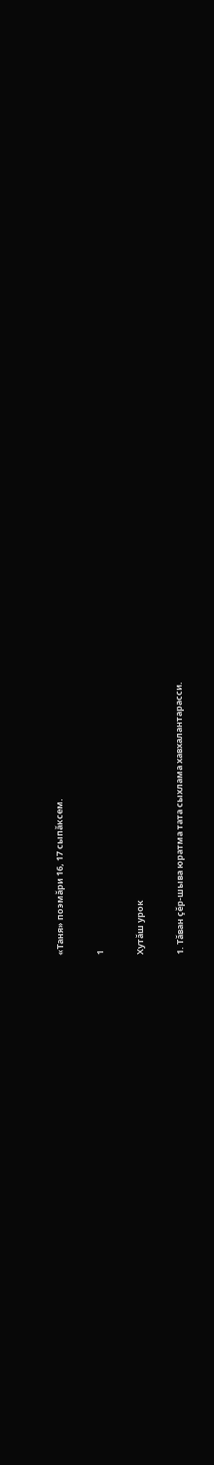«Таня» поэмăри 16, 17 сыпăксем.

1

Хутăш урок

1. Тăван çĕр-шыва юратма тата сыхлама хавхалантарасси.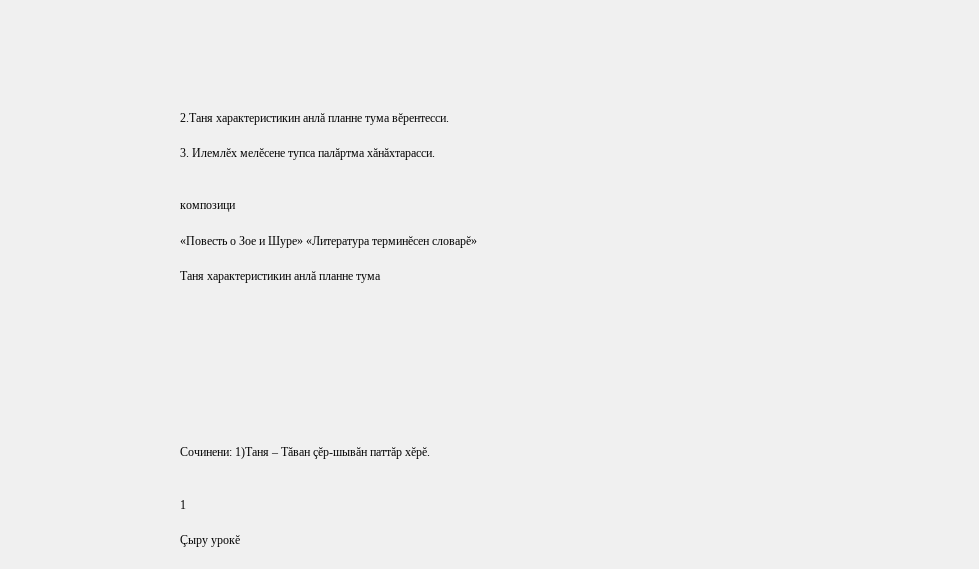2.Таня характеристикин анлă планне тума вĕрентесси.

3. Илемлĕх мелĕсене тупса палăртма хăнăхтарасси.


композици

«Повесть о Зое и Шуре» «Литература терминĕсен словарĕ»

Таня характеристикин анлă планне тума









Сочинени: 1)Таня – Тăван çĕр-шывăн паттăр хĕрĕ.


1

Çыру урокĕ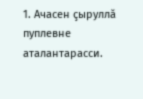1. Ачасен çыруллă пуплевне аталантарасси.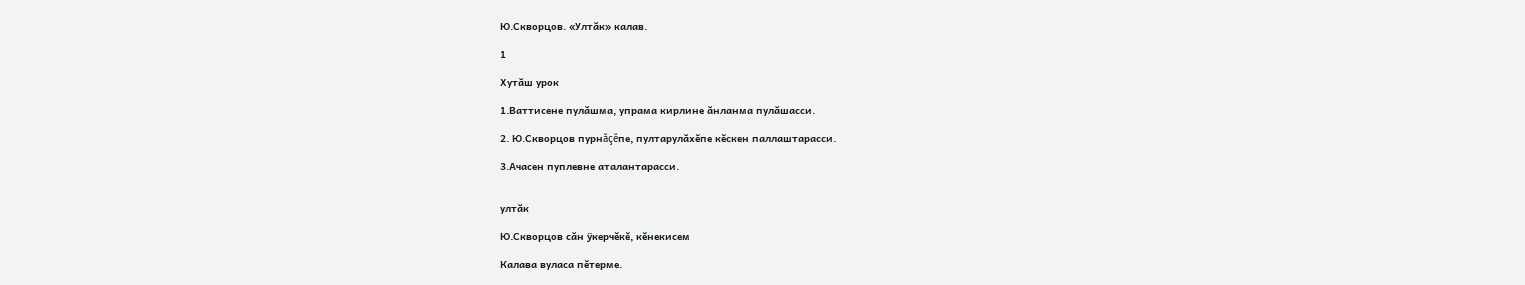Ю.Скворцов. «Ултăк» калав.

1

Хутăш урок

1.Ваттисене пулăшма, упрама кирлине ăнланма пулăшасси.

2. Ю.Скворцов пурнăçĕпе, пултарулăхĕпе кĕскен паллаштарасси.

3.Ачасен пуплевне аталантарасси.


ултăк

Ю.Скворцов сăн ÿкерчĕкĕ, кĕнекисем

Калава вуласа пĕтерме.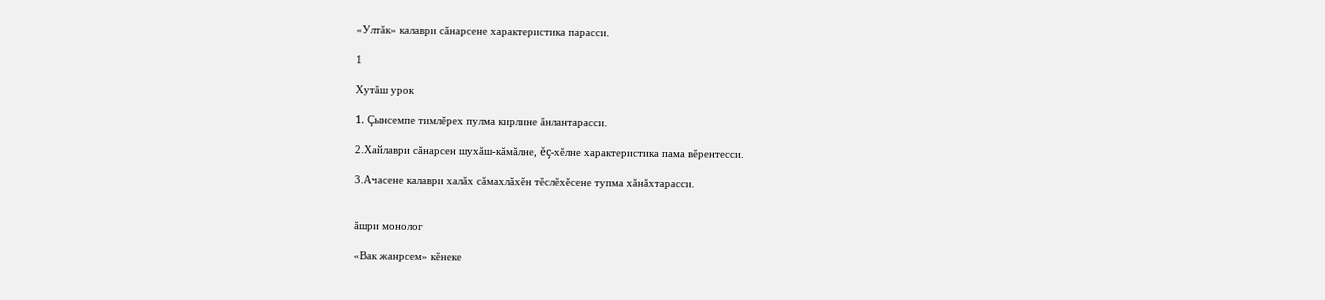«Ултăк» калаври сăнарсене характеристика парасси.

1

Хутăш урок

1. Çынсемпе тимлĕрех пулма кирлине ăнлантарасси.

2.Хайлаври сăнарсен шухăш-кăмăлне, ĕç-хĕлне характеристика пама вĕрентесси.

3.Ачасене калаври халăх сăмахлăхĕн тĕслĕхĕсене тупма хăнăхтарасси.


ăшри монолог

«Вак жанрсем» кĕнеке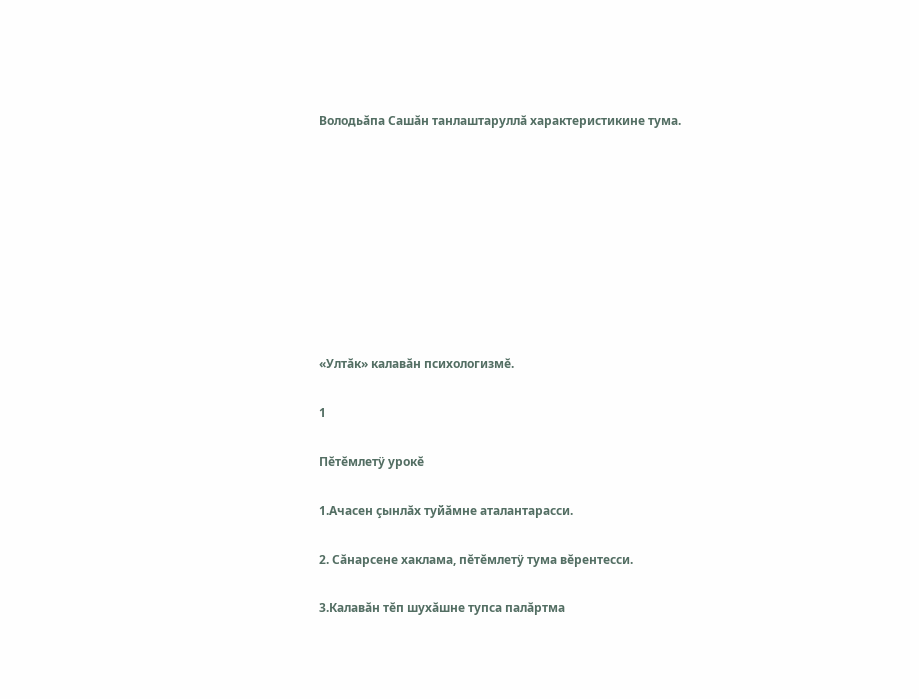Володьăпа Сашăн танлаштаруллă характеристикине тума.









«Ултăк» калавăн психологизмĕ.

1

Пĕтĕмлетÿ урокĕ

1.Ачасен çынлăх туйăмне аталантарасси.

2. Сăнарсене хаклама, пĕтĕмлетÿ тума вĕрентесси.

3.Калавăн тĕп шухăшне тупса палăртма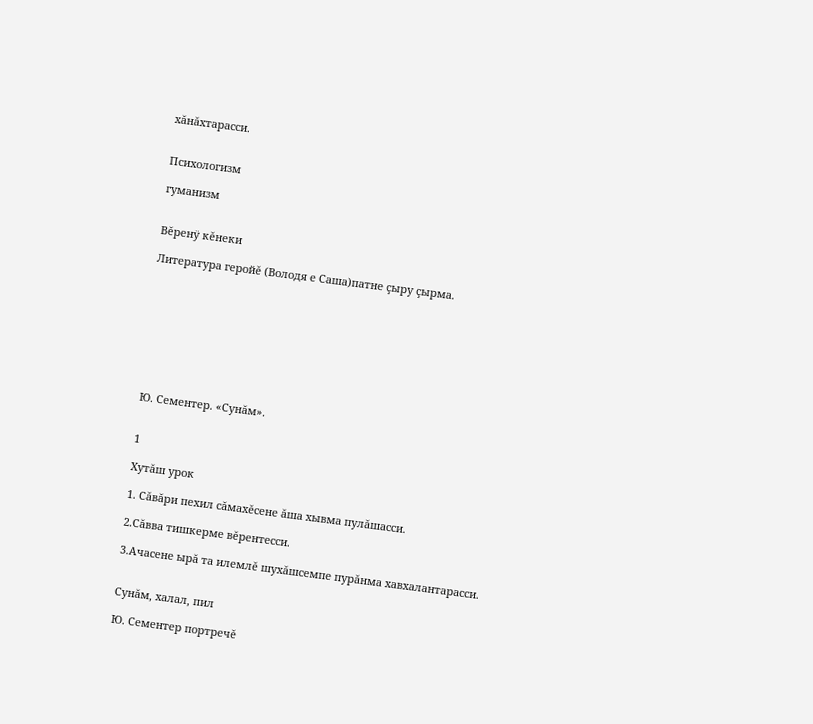хăнăхтарасси.


Психологизм

гуманизм


Вĕренÿ кĕнеки

Литература геройĕ (Володя е Саша)патне çыру çырма.









Ю. Сементер. «Сунăм».


1

Хутăш урок

1. Сăвăри пехил сăмахĕсене ăша хывма пулăшасси.

2.Сăвва тишкерме вĕрентесси.

3.Ачасене ырă та илемлĕ шухăшсемпе пурăнма хавхалантарасси.


Сунăм, халал, пил

Ю. Сементер портречĕ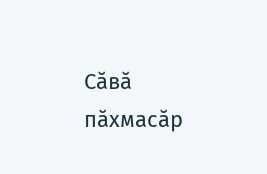Сăвă пăхмасăр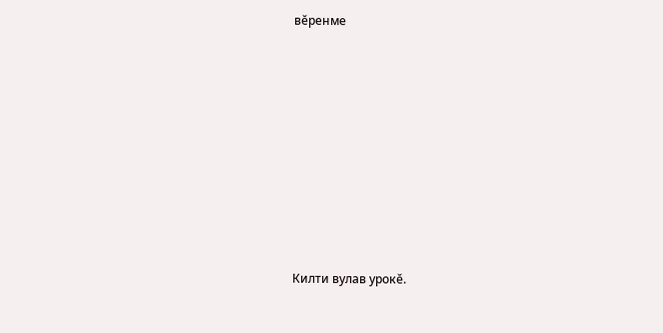вĕренме









Килти вулав урокĕ.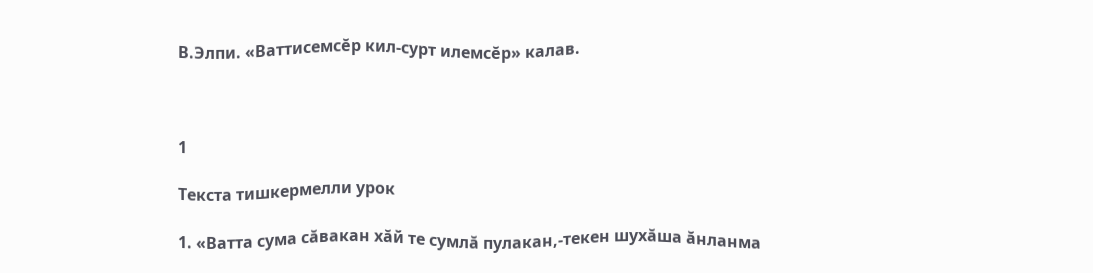В.Элпи. «Ваттисемсĕр кил-сурт илемсĕр» калав.



1

Текста тишкермелли урок

1. «Ватта сума сăвакан хăй те сумлă пулакан,-текен шухăша ăнланма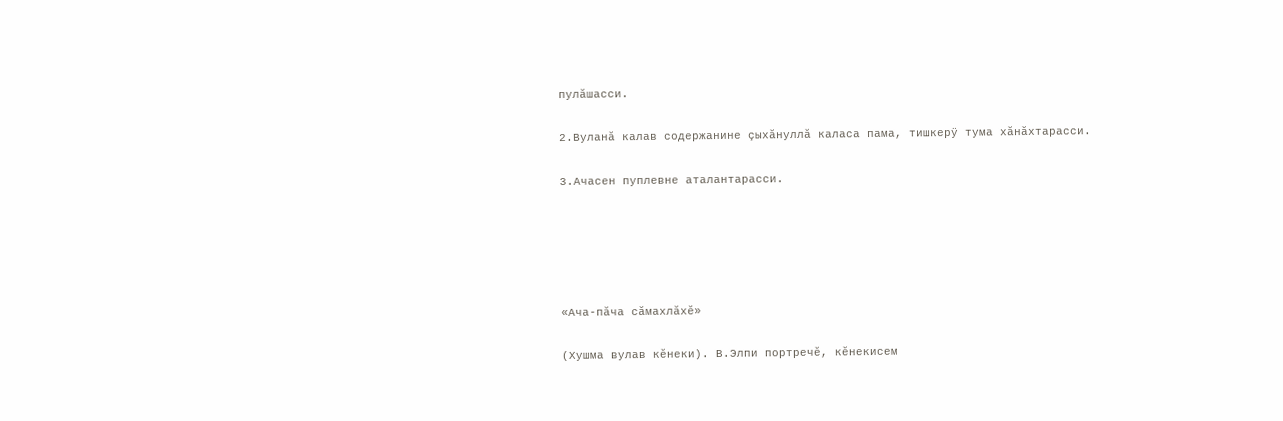пулăшасси.

2.Вуланă калав содержанине çыхăнуллă каласа пама, тишкерÿ тума хăнăхтарасси.

3.Ачасен пуплевне аталантарасси.





«Ача-пăча сăмахлăхĕ»

(Хушма вулав кĕнеки). В.Элпи портречĕ, кĕнекисем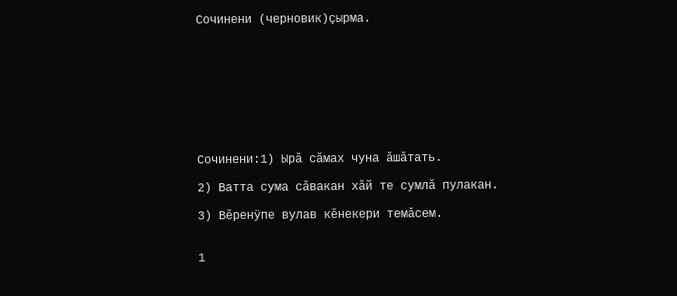Сочинени (черновик)çырма.









Сочинени:1) Ырă сăмах чуна ăшăтать.

2) Ватта сума сăвакан хăй те сумлă пулакан.

3) Вĕренÿпе вулав кĕнекери темăсем.


1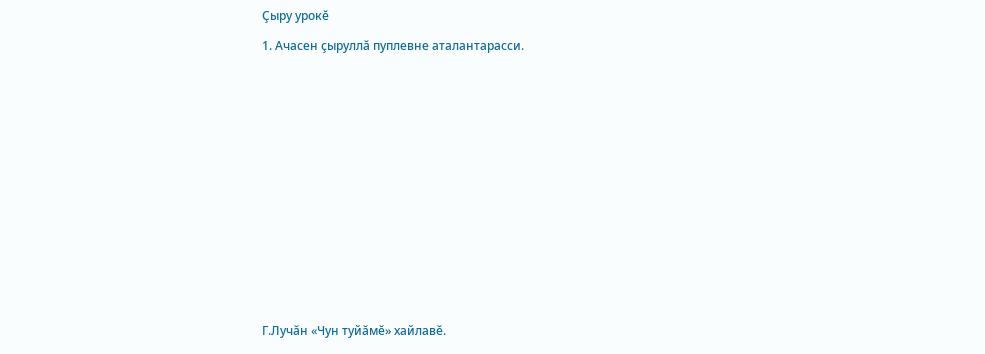Çыру урокĕ

1. Ачасен çыруллă пуплевне аталантарасси.


















Г.Лучăн «Чун туйăмĕ» хайлавĕ.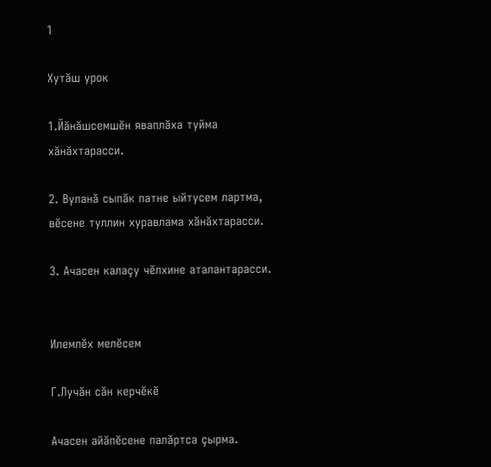1

Хутăш урок

1.Йăнăшсемшĕн яваплăха туйма хăнăхтарасси.

2. Вуланă сыпăк патне ыйтусем лартма, вĕсене туллин хуравлама хăнăхтарасси.

3. Ачасен калаçу чĕлхине аталантарасси.


Илемлĕх мелĕсем

Г.Лучăн сăн керчĕкĕ

Ачасен айăпĕсене палăртса çырма.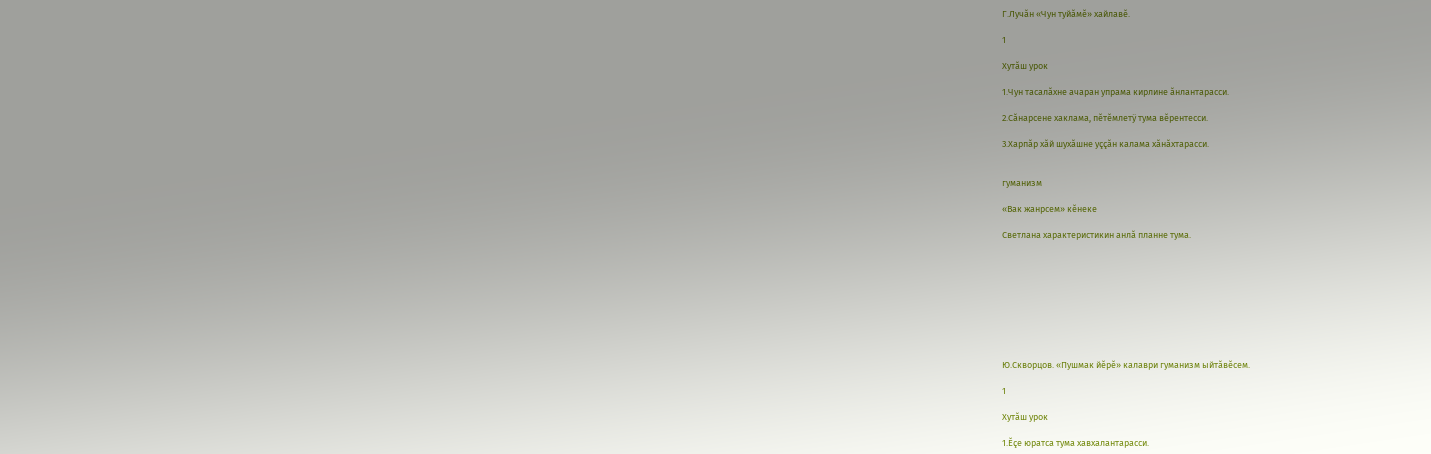Г.Лучăн «Чун туйăмĕ» хайлавĕ.

1

Хутăш урок

1.Чун тасалăхне ачаран упрама кирлине ăнлантарасси.

2.Сăнарсене хаклама, пĕтĕмлетÿ тума вĕрентесси.

3.Харпăр хăй шухăшне уççăн калама хăнăхтарасси.


гуманизм

«Вак жанрсем» кĕнеке

Светлана характеристикин анлă планне тума.









Ю.Скворцов. «Пушмак йĕрĕ» калаври гуманизм ыйтăвĕсем.

1

Хутăш урок

1.Ĕçе юратса тума хавхалантарасси.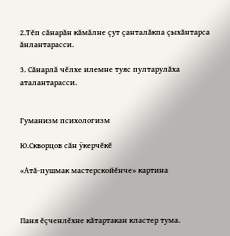2.Тĕп сăнарăн кăмăлне çут çанталăкпа çыхăнтарса ăнлантарасси.

3. Сăнарлă чĕлхе илемне туяс пултарулăха аталантарасси.


Гуманизм психологизм

Ю.Скворцов сăн ÿкерчĕкĕ

«Атă-пушмак мастерскойĕнче» картина



Паня ĕçченлĕхне кăтартакан кластер тума.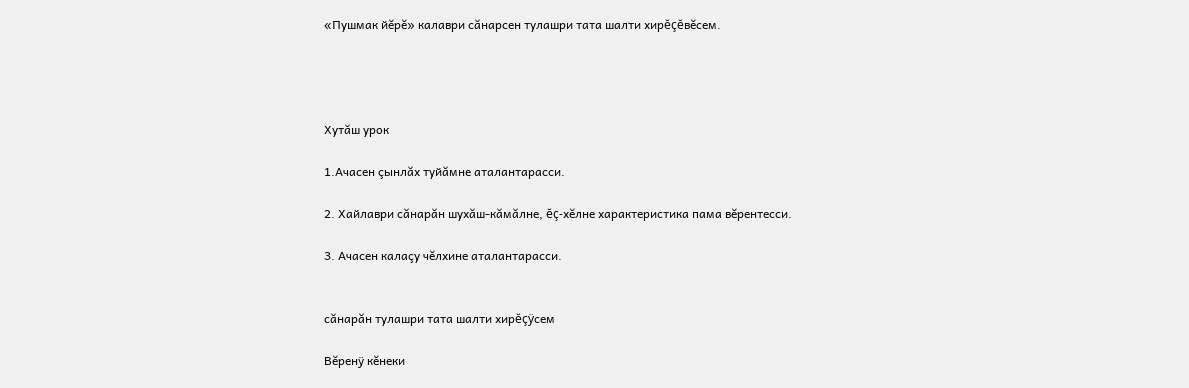«Пушмак йĕрĕ» калаври сăнарсен тулашри тата шалти хирĕçĕвĕсем.




Хутăш урок

1.Ачасен çынлăх туйăмне аталантарасси.

2. Хайлаври сăнарăн шухăш-кăмăлне, ĕç-хĕлне характеристика пама вĕрентесси.

3. Ачасен калаçу чĕлхине аталантарасси.


сăнарăн тулашри тата шалти хирĕçÿсем

Вĕренÿ кĕнеки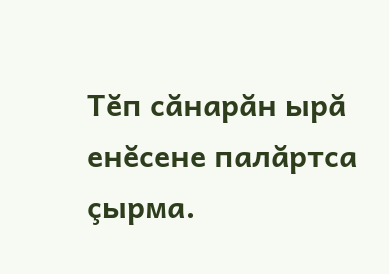Тĕп сăнарăн ырă енĕсене палăртса çырма.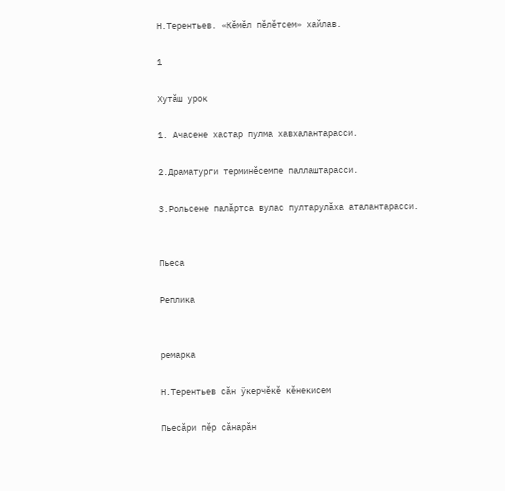Н.Терентьев. «Кĕмĕл пĕлĕтсем» хайлав.

1

Хутăш урок

1. Ачасене хастар пулма хавхалантарасси.

2.Драматурги терминĕсемпе паллаштарасси.

3.Рольсене палăртса вулас пултарулăха аталантарасси.


Пьеса

Реплика


ремарка

Н.Терентьев сăн ÿкерчĕкĕ кĕнекисем

Пьесăри пĕр сăнарăн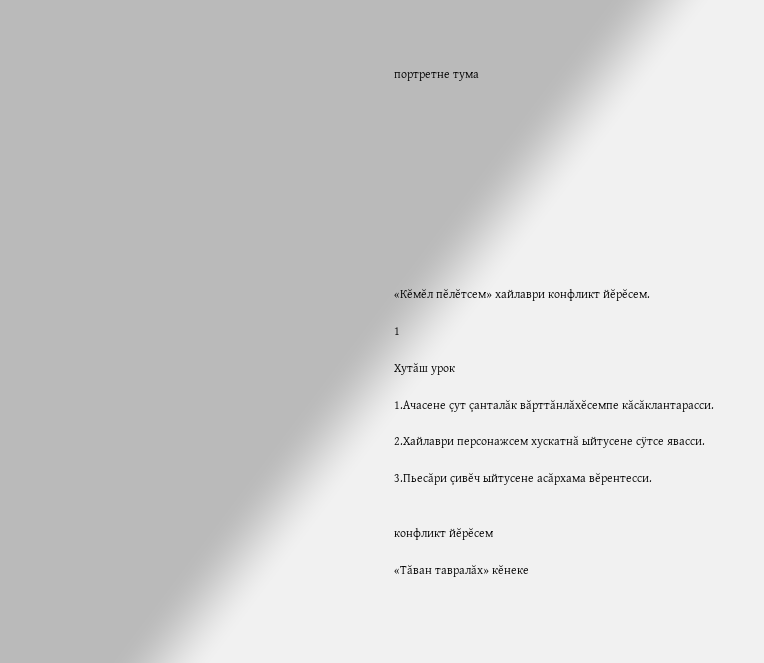портретне тума











«Кĕмĕл пĕлĕтсем» хайлаври конфликт йĕрĕсем.

1

Хутăш урок

1.Ачасене çут çанталăк вăрттăнлăхĕсемпе кăсăклантарасси.

2.Хайлаври персонажсем хускатнă ыйтусене сÿтсе явасси.

3.Пьесăри çивĕч ыйтусене асăрхама вĕрентесси.


конфликт йĕрĕсем

«Тăван тавралăх» кĕнеке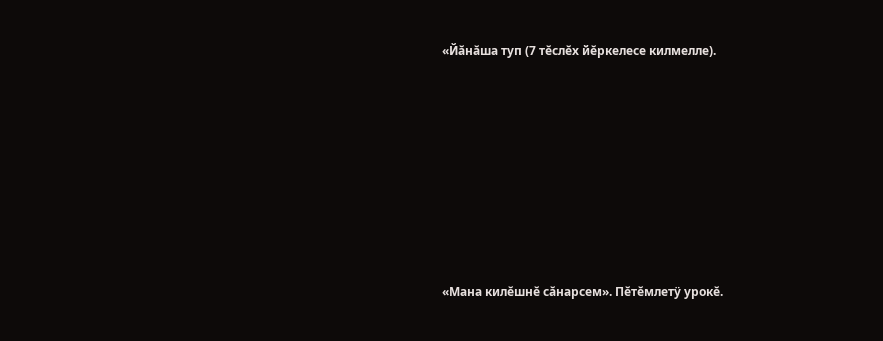«Йăнăша туп (7 тĕслĕх йĕркелесе килмелле).









«Мана килĕшнĕ сăнарсем». Пĕтĕмлетÿ урокĕ.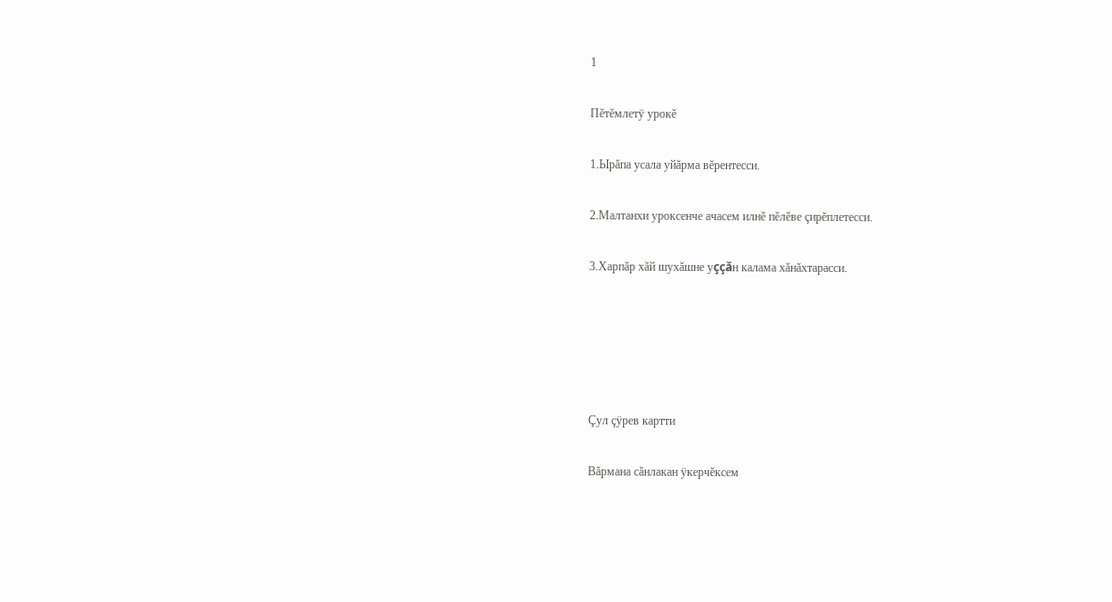1

Пĕтĕмлетÿ урокĕ

1.Ырăпа усала уйăрма вĕрентесси.

2.Малтанхи уроксенче ачасем илнĕ пĕлĕве çирĕплетесси.

3.Харпăр хăй шухăшне уççăн калама хăнăхтарасси.





Çул çÿрев картти

Вăрмана сăнлакан ÿкерчĕксем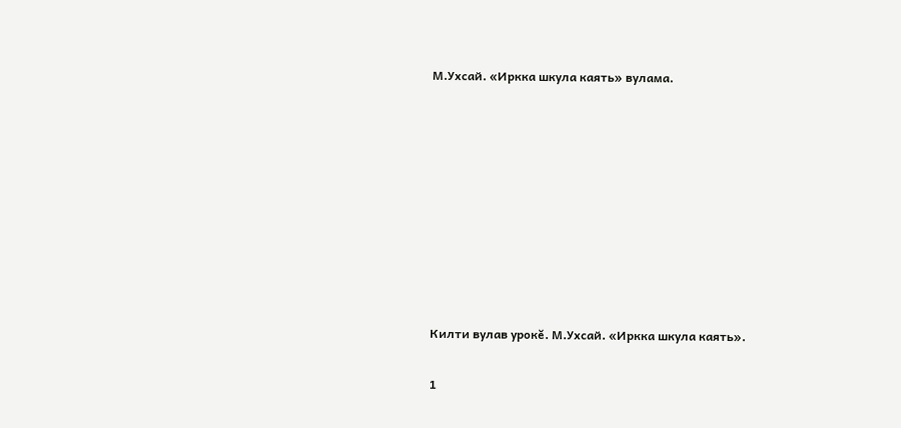М.Ухсай. «Иркка шкула каять» вулама.









Килти вулав урокĕ. М.Ухсай. «Иркка шкула каять».

1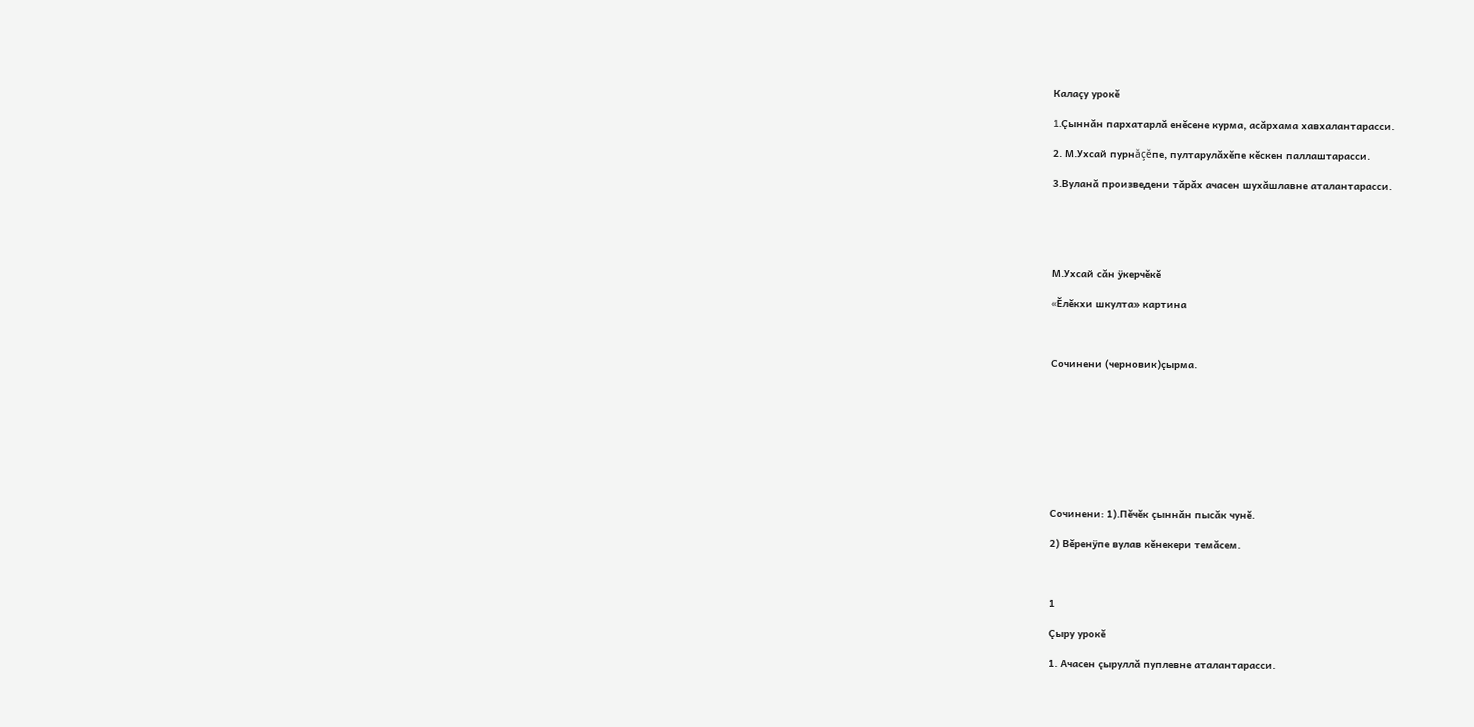Калаçу урокĕ

1.Çыннăн пархатарлă енĕсене курма, асăрхама хавхалантарасси.

2. М.Ухсай пурнăçĕпе, пултарулăхĕпе кĕскен паллаштарасси.

3.Вуланă произведени тăрăх ачасен шухăшлавне аталантарасси.





М.Ухсай сăн ÿкерчĕкĕ

«Ĕлĕкхи шкулта» картина



Сочинени (черновик)çырма.









Сочинени: 1).Пĕчĕк çыннăн пысăк чунĕ.

2) Вĕренÿпе вулав кĕнекери темăсем.



1

Çыру урокĕ

1. Ачасен çыруллă пуплевне аталантарасси.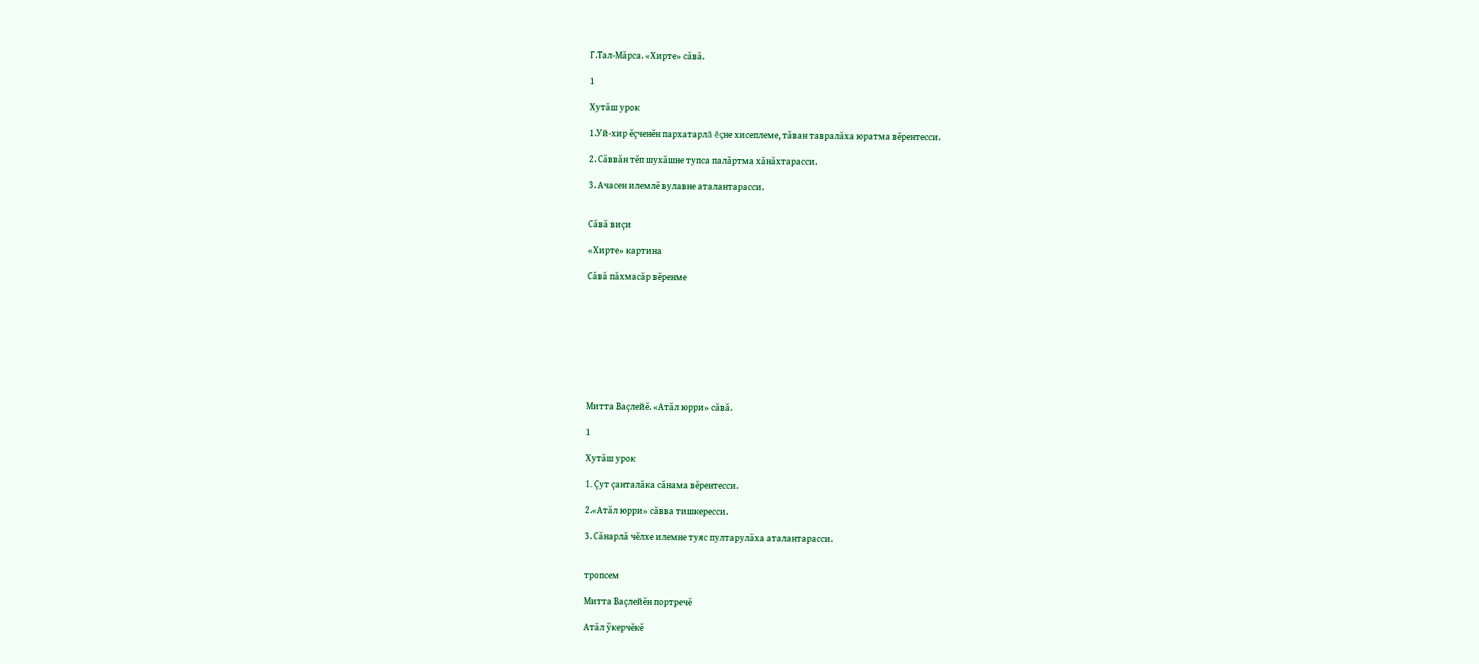Г.Тал-Мăрса. «Хирте» сăвă.

1

Хутăш урок

1.Уй-хир ĕçченĕн пархатарлă ĕçне хисеплеме, тăван тавралăха юратма вĕрентесси.

2. Сăввăн тĕп шухăшне тупса палăртма хăнăхтарасси.

3. Ачасен илемлĕ вулавне аталантарасси.


Сăвă виçи

«Хирте» картина

Сăвă пăхмасăр вĕренме









Митта Ваçлейĕ. «Атăл юрри» сăвă.

1

Хутăш урок

1. Çут çанталăка сăнама вĕрентесси.

2.«Атăл юрри» сăвва тишкересси.

3. Сăнарлă чĕлхе илемне туяс пултарулăха аталантарасси.


тропсем

Митта Ваçлейĕн портречĕ

Атăл ÿкерчĕкĕ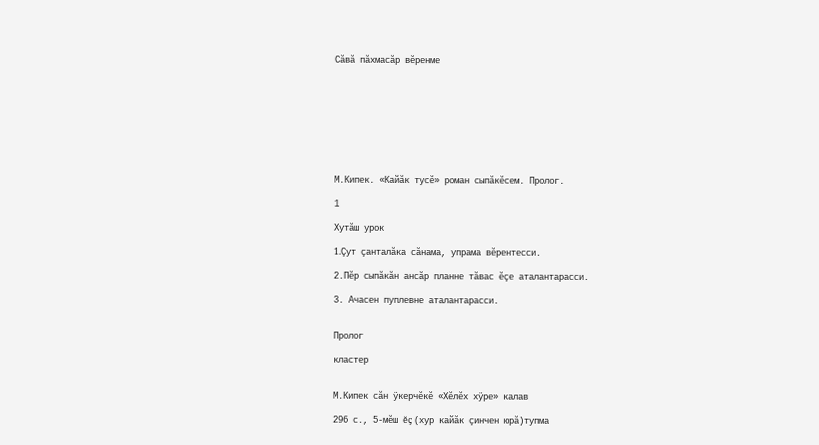Сăвă пăхмасăр вĕренме









М.Кипек. «Кайăк тусĕ» роман сыпăкĕсем. Пролог.

1

Хутăш урок

1.Çут çанталăка сăнама, упрама вĕрентесси.

2.Пĕр сыпăкăн ансăр планне тăвас ĕçе аталантарасси.

3. Ачасен пуплевне аталантарасси.


Пролог

кластер


М.Кипек сăн ÿкерчĕкĕ «Хĕлĕх хÿре» калав

296 с., 5-мĕш ĕç (хур кайăк çинчен юрă)тупма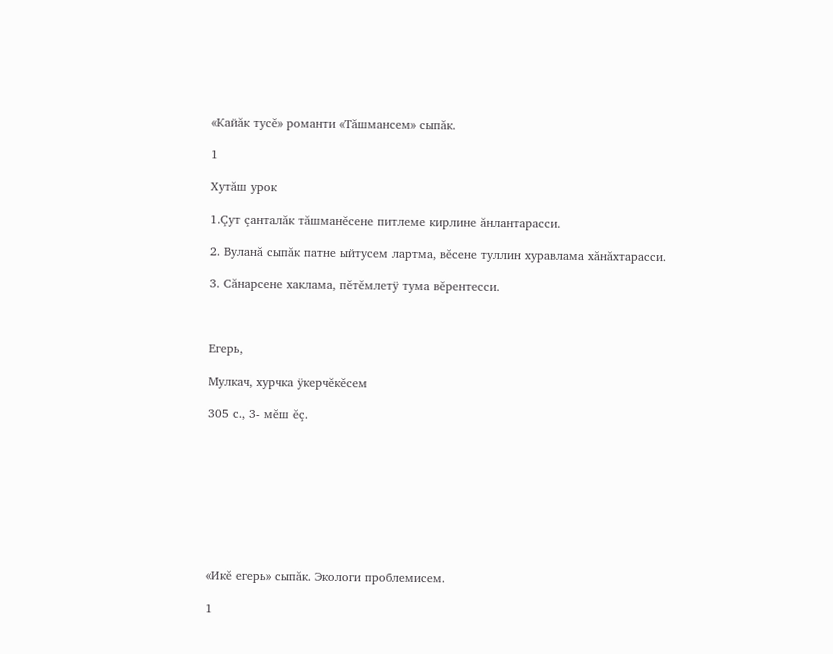«Кайăк тусĕ» романти «Тăшмансем» сыпăк.

1

Хутăш урок

1.Çут çанталăк тăшманĕсене питлеме кирлине ăнлантарасси.

2. Вуланă сыпăк патне ыйтусем лартма, вĕсене туллин хуравлама хăнăхтарасси.

3. Сăнарсене хаклама, пĕтĕмлетÿ тума вĕрентесси.



Егерь,

Мулкач, хурчка ÿкерчĕкĕсем

305 с., 3- мĕш ĕç.









«Икĕ егерь» сыпăк. Экологи проблемисем.

1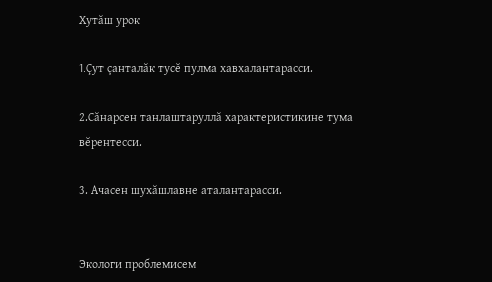Хутăш урок

1.Çут çанталăк тусĕ пулма хавхалантарасси.

2.Сăнарсен танлаштаруллă характеристикине тума вĕрентесси.

3. Ачасен шухăшлавне аталантарасси.


Экологи проблемисем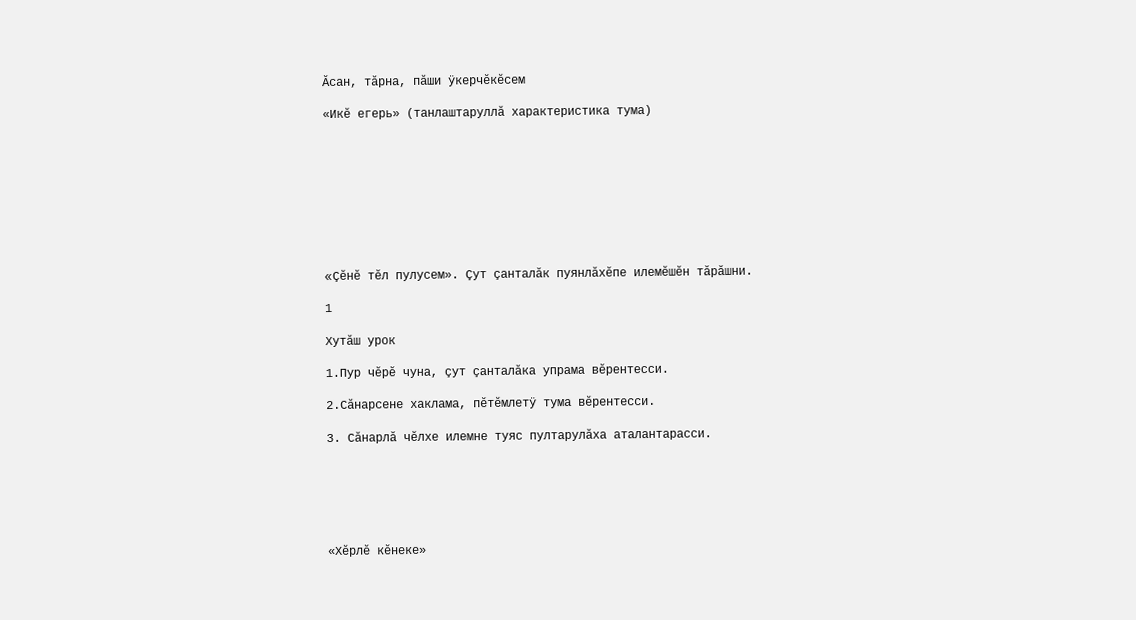Ăсан, тăрна, пăши ÿкерчĕкĕсем

«Икĕ егерь» (танлаштаруллă характеристика тума)









«Çĕнĕ тĕл пулусем». Çут çанталăк пуянлăхĕпе илемĕшĕн тăрăшни.

1

Хутăш урок

1.Пур чĕрĕ чуна, çут çанталăка упрама вĕрентесси.

2.Сăнарсене хаклама, пĕтĕмлетÿ тума вĕрентесси.

3. Сăнарлă чĕлхе илемне туяс пултарулăха аталантарасси.






«Хĕрлĕ кĕнеке»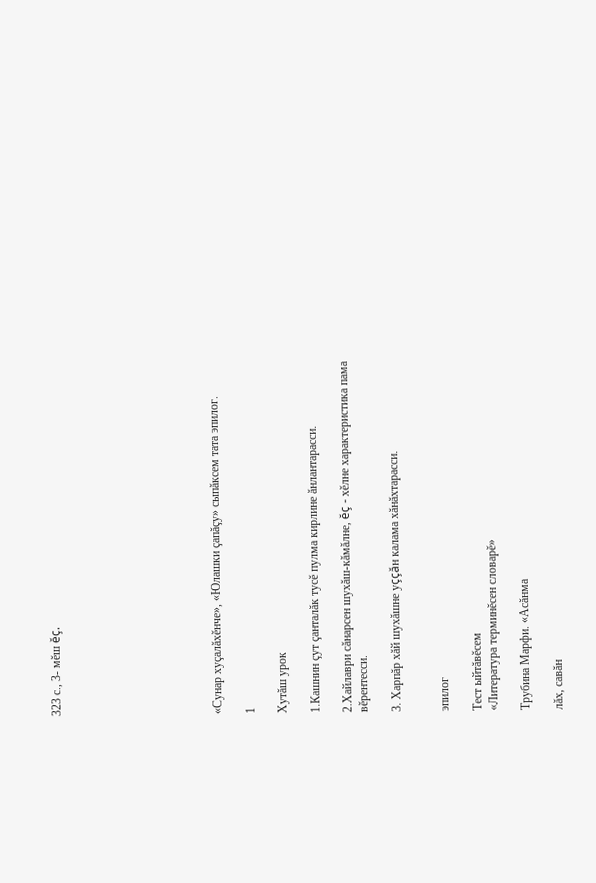323 с., 3- мĕш ĕç.









«Сунар хуçалăхĕнче», «Юлашки çапăçу» сыпăксем тата эпилог.

1

Хутăш урок

1.Кашнин çут çанталăк тусĕ пулма кирлине ăнлантарасси.

2.Хайлаври сăнарсен шухăш-кăмăлне, ĕç - хĕлне характеристика пама вĕрентесси.

3. Харпăр хăй шухăшне уççăн калама хăнăхтарасси.


эпилог

Тест ыйтăвĕсем
«Литература терминĕсен словарĕ»

Трубина Марфи. «Асăнма

лăх, савăн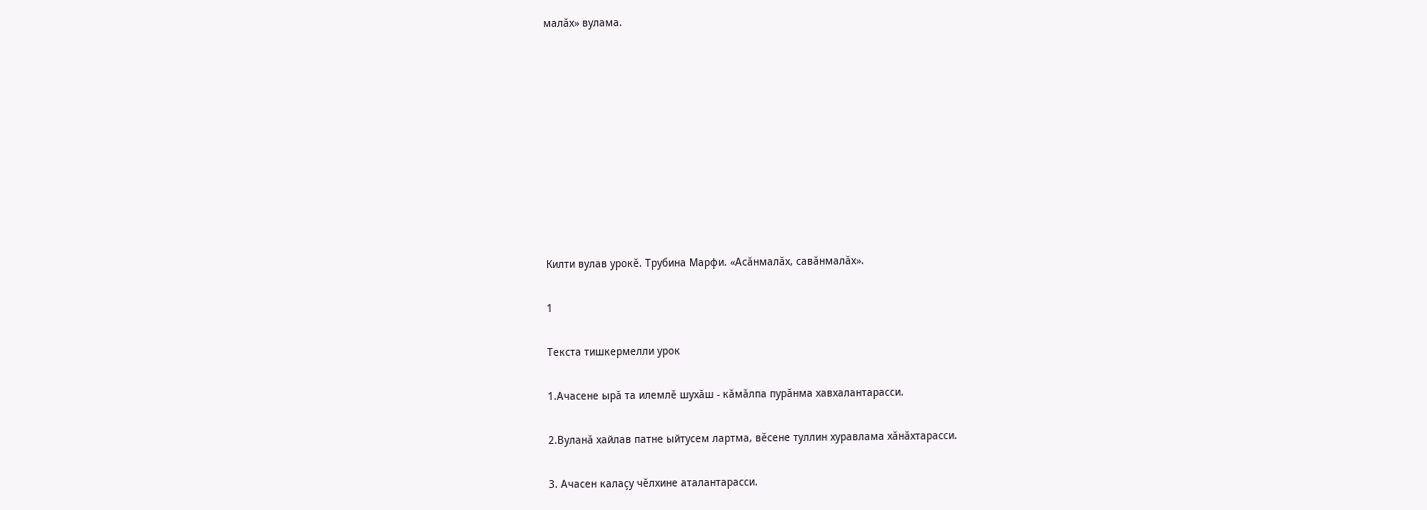малăх» вулама.










Килти вулав урокĕ. Трубина Марфи. «Асăнмалăх, савăнмалăх».

1

Текста тишкермелли урок

1.Ачасене ырă та илемлĕ шухăш - кăмăлпа пурăнма хавхалантарасси.

2.Вуланă хайлав патне ыйтусем лартма, вĕсене туллин хуравлама хăнăхтарасси.

3. Ачасен калаçу чĕлхине аталантарасси.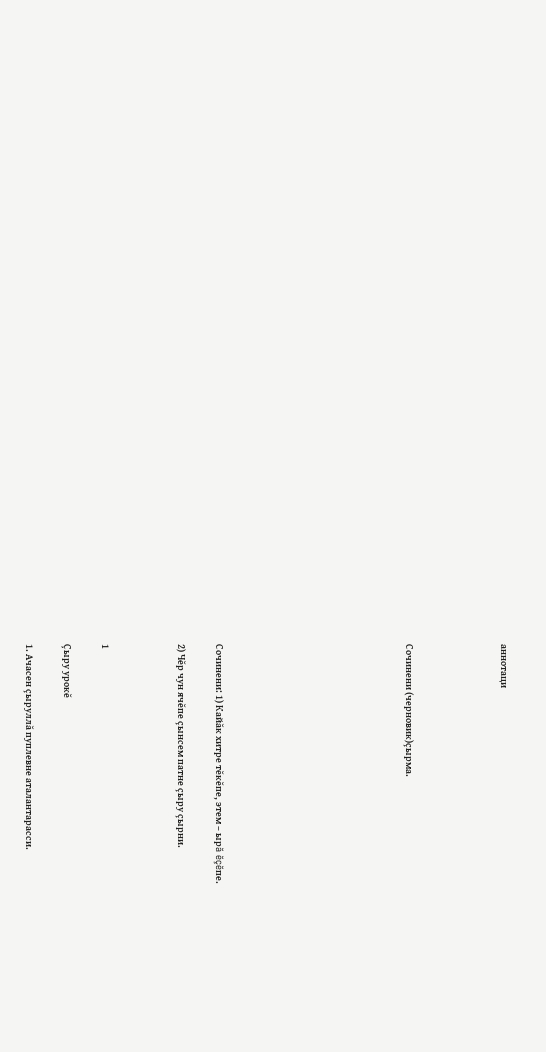аннотаци




Сочинени (черновик)çырма.









Сочинени: 1) Кайăк хитре тĕкĕпе, этем – ырă ĕçĕпе.

2) Чĕр чун ячĕпе çынсем патне çыру çырни.



1

Çыру урокĕ

1. Ачасен çыруллă пуплевне аталантарасси.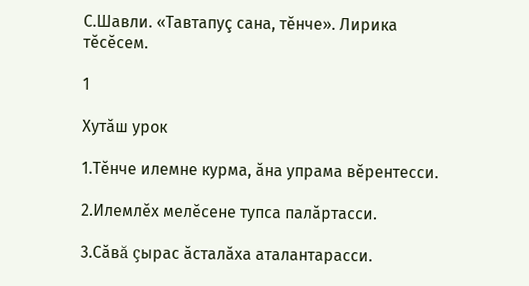С.Шавли. «Тавтапуç сана, тĕнче». Лирика тĕсĕсем.

1

Хутăш урок

1.Тĕнче илемне курма, ăна упрама вĕрентесси.

2.Илемлĕх мелĕсене тупса палăртасси.

3.Сăвă çырас ăсталăха аталантарасси.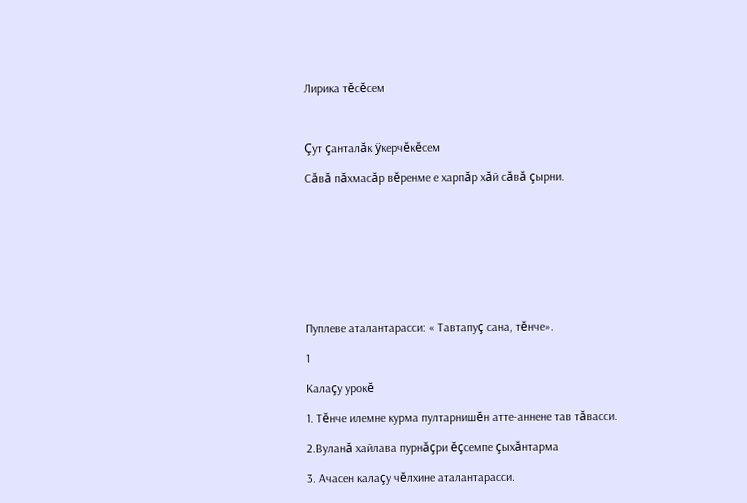Лирика тĕсĕсем



Çут çанталăк ÿкерчĕкĕсем

Сăвă пăхмасăр вĕренме е харпăр хăй сăвă çырни.









Пуплеве аталантарасси: « Тавтапуç сана, тĕнче».

1

Калаçу урокĕ

1. Тĕнче илемне курма пултарнишĕн атте-аннене тав тăвасси.

2.Вуланă хайлава пурнăçри ĕçсемпе çыхăнтарма

3. Ачасен калаçу чĕлхине аталантарасси.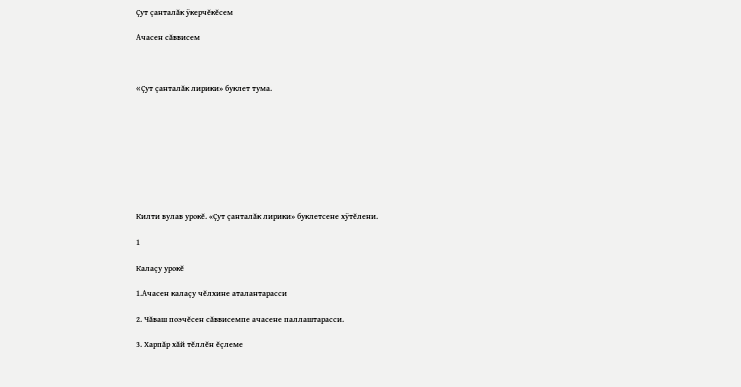Çут çанталăк ÿкерчĕкĕсем

Ачасен сăввисем



«Çут çанталăк лирики» буклет тума.









Килти вулав урокĕ. «Çут çанталăк лирики» буклетсене хÿтĕлени.

1

Калаçу урокĕ

1.Ачасен калаçу чĕлхине аталантарасси

2. Чăваш поэчĕсен сăввисемпе ачасене паллаштарасси.

3. Харпăр хăй тĕллĕн ĕçлеме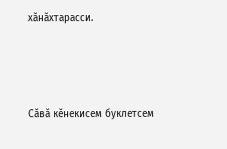хăнăхтарасси.





Сăвă кĕнекисем буклетсем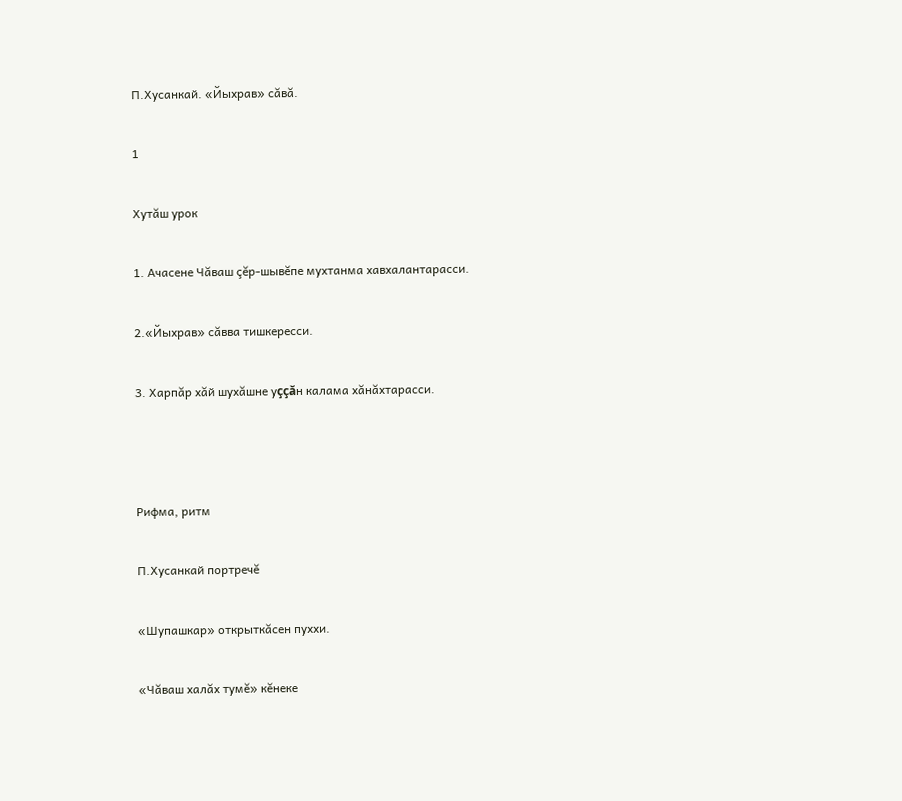П.Хусанкай. «Йыхрав» сăвă.

1

Хутăш урок

1. Ачасене Чăваш çĕр-шывĕпе мухтанма хавхалантарасси.

2.«Йыхрав» сăвва тишкересси.

3. Харпăр хăй шухăшне уççăн калама хăнăхтарасси.



Рифма, ритм

П.Хусанкай портречĕ

«Шупашкар» открыткăсен пуххи.

«Чăваш халăх тумĕ» кĕнеке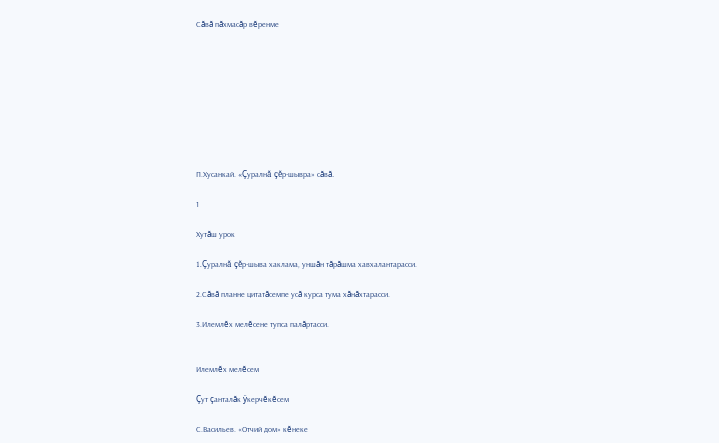Сăвă пăхмасăр вĕренме









П.Хусанкай. «Çуралнă çĕр-шывра» сăвă.

1

Хутăш урок

1.Çуралнă çĕр-шыва хаклама, уншăн тăрăшма хавхалантарасси.

2.Сăвă планне цитатăсемпе усă курса тума хăнăхтарасси.

3.Илемлĕх мелĕсене тупса палăртасси.


Илемлĕх мелĕсем

Çут çанталăк ÿкерчĕкĕсем

С.Васильев. «Отчий дом» кĕнеке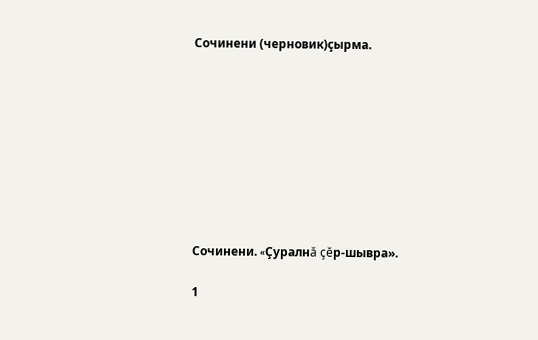Сочинени (черновик)çырма.









Сочинени. «Çуралнă çĕр-шывра».

1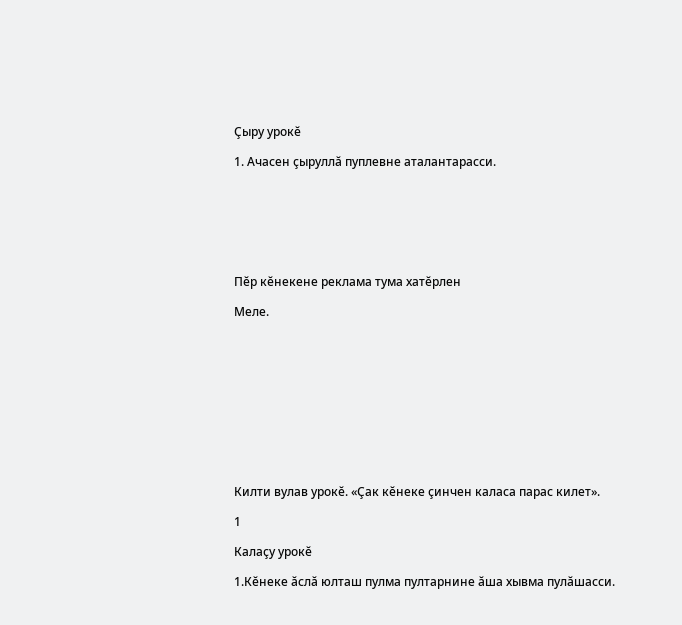Çыру урокĕ

1. Ачасен çыруллă пуплевне аталантарасси.







Пĕр кĕнекене реклама тума хатĕрлен

Меле.











Килти вулав урокĕ. «Çак кĕнеке çинчен каласа парас килет».

1

Калаçу урокĕ

1.Кĕнеке ăслă юлташ пулма пултарнине ăша хывма пулăшасси.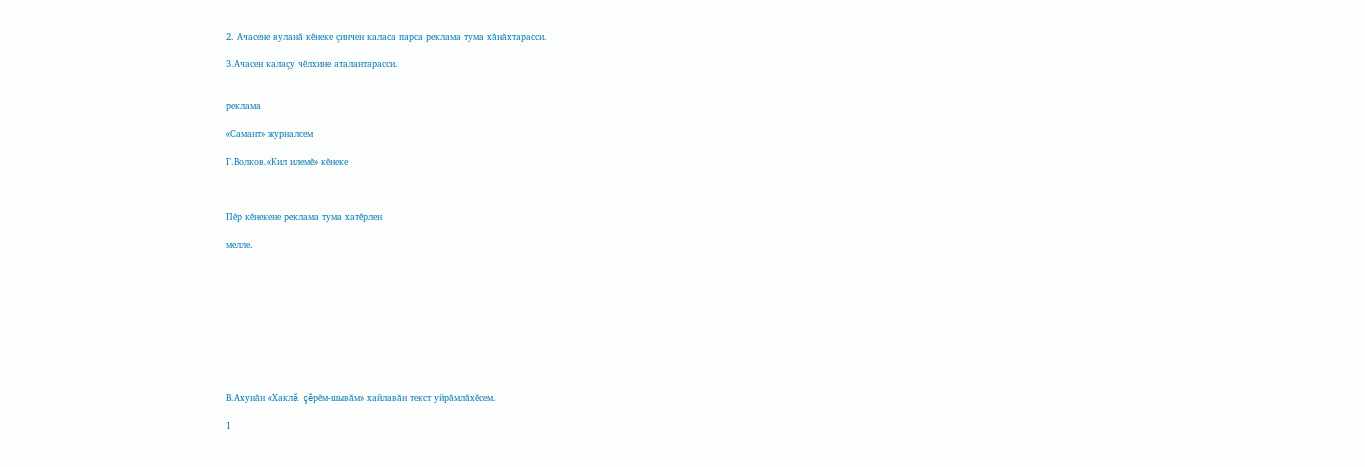2. Ачасене вуланă кĕнеке çинчен каласа парса реклама тума хăнăхтарасси.

3.Ачасен калаçу чĕлхине аталантарасси.


реклама

«Самант» журналсем

Г.Волков.«Кил илемĕ» кĕнеке



Пĕр кĕнекене реклама тума хатĕрлен

мелле.










В.Ахунăн «Хаклă çĕрĕм-шывăм» хайлавăн текст уйрăмлăхĕсем.

1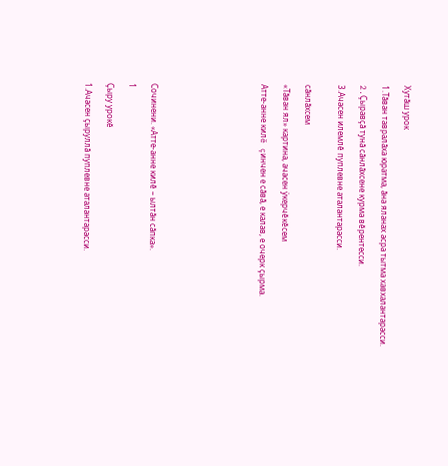Хутăш урок

1.Тăван тавралăха юратма, ăна яланах асра тытма хавхалантарасси.

2.Çыравçă тунă сăнлăхсене курма вĕрентесси.

3.Ачасен илемлĕ пуплевне аталантарасси.


сăнлăхсем

«Тăван ял» картина, ачасен ÿкерчĕкĕсем

Атте-анне килĕ çинчен е сăвă, е калав, е очерк çырма.









Сочинени. «Атте-анне килĕ – ылтăн сăпка».

1

Çыру урокĕ

1.Ачасен çыруллă пуплевне аталантарасси.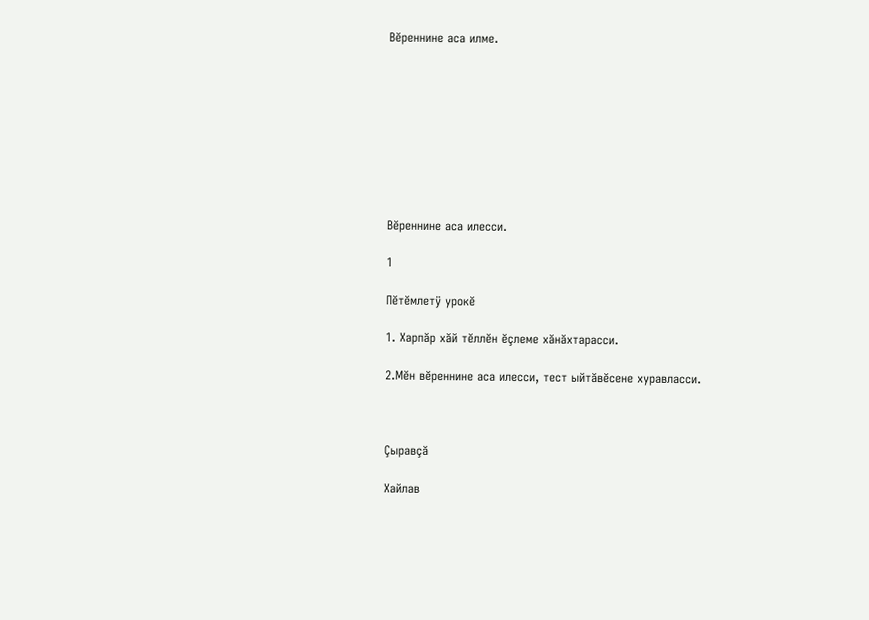Вĕреннине аса илме.









Вĕреннине аса илесси.

1

Пĕтĕмлетÿ урокĕ

1. Харпăр хăй тĕллĕн ĕçлеме хăнăхтарасси.

2.Мĕн вĕреннине аса илесси, тест ыйтăвĕсене хуравласси.



Çыравçă

Хайлав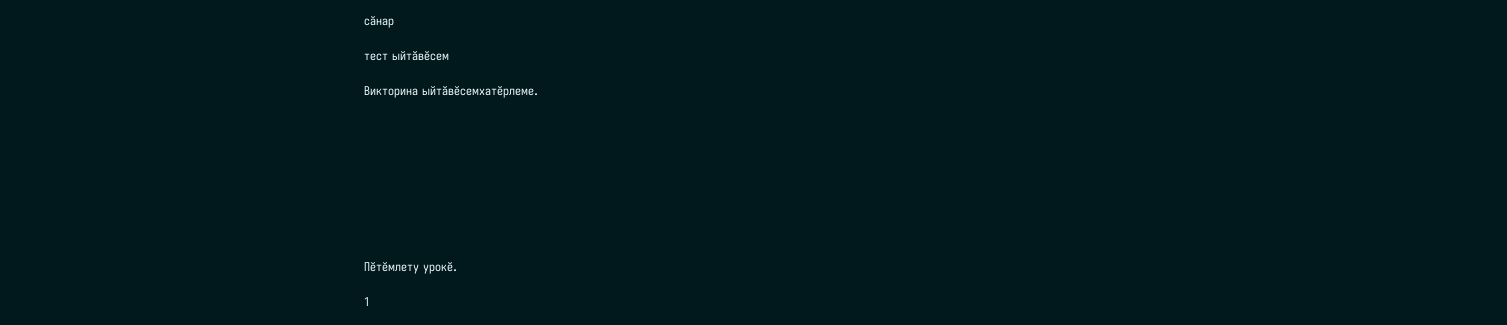сăнар

тест ыйтăвĕсем

Викторина ыйтăвĕсемхатĕрлеме.









Пĕтĕмлету урокĕ.

1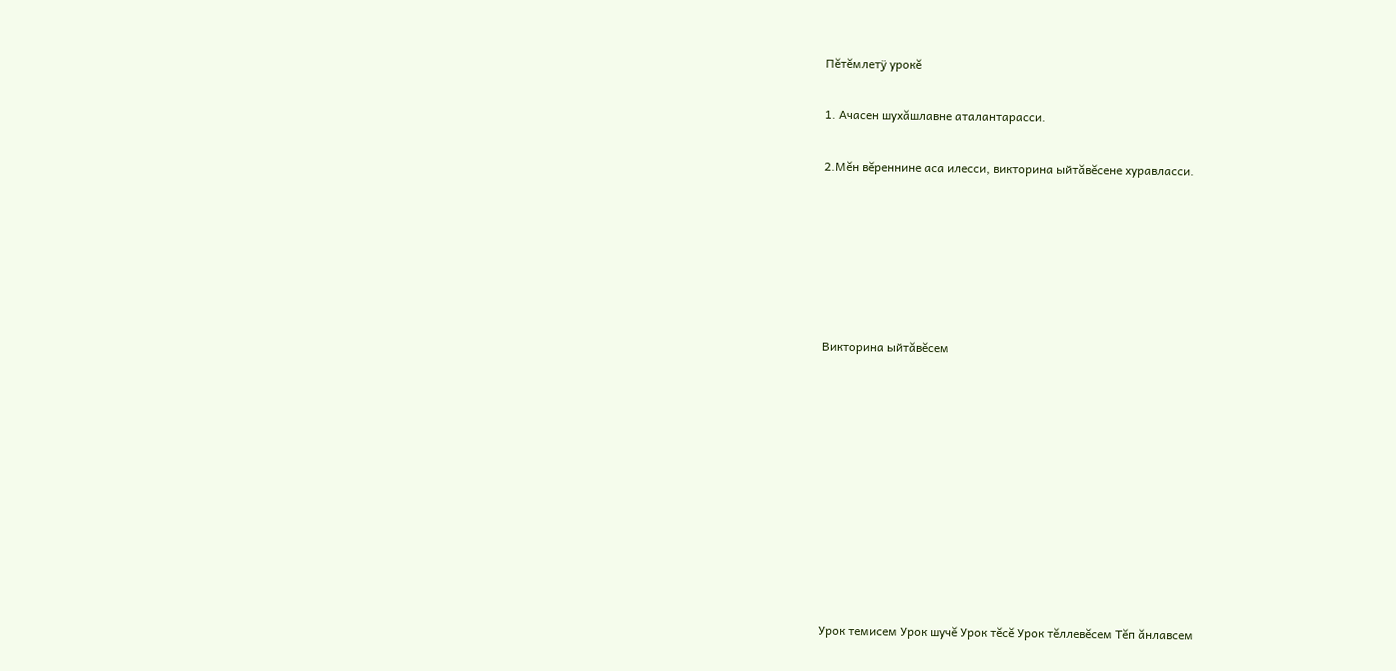Пĕтĕмлетÿ урокĕ

1. Ачасен шухăшлавне аталантарасси.

2.Мĕн вĕреннине аса илесси, викторина ыйтăвĕсене хуравласси.






Викторина ыйтăвĕсем










Урок темисем Урок шучĕ Урок тĕсĕ Урок тĕллевĕсем Тĕп ăнлавсем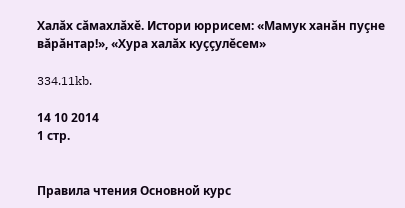Халăх сăмахлăхĕ. Истори юррисем: «Мамук ханăн пуçне вăрăнтар!», «Хура халăх куççулĕсем»

334.11kb.

14 10 2014
1 стр.


Правила чтения Основной курс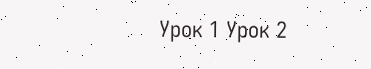Урок 1 Урок 2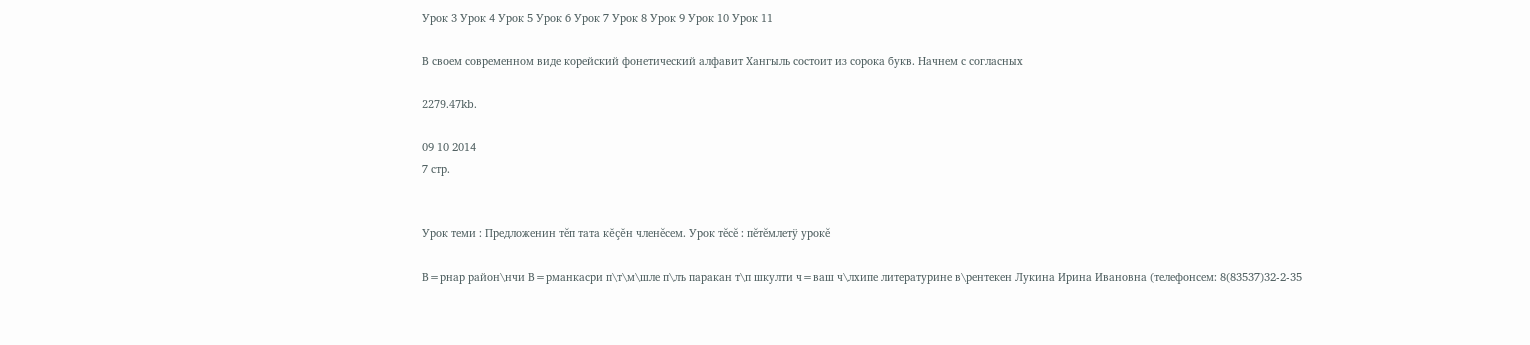Урок 3 Урок 4 Урок 5 Урок 6 Урок 7 Урок 8 Урок 9 Урок 10 Урок 11

В своем современном виде корейский фонетический алфавит Хангыль состоит из сорока букв. Начнем с согласных

2279.47kb.

09 10 2014
7 стр.


Урок теми : Предложенин тĕп тата кĕçĕн членĕсем. Урок тĕсĕ : пĕтĕмлетÿ урокĕ

В=рнар район\нчи В=рманкасри п\т\м\шле п\лъ паракан т\п шкулти ч=ваш ч\лхипе литературине в\рентекен Лукина Ирина Ивановна (телефонсем: 8(83537)32-2-35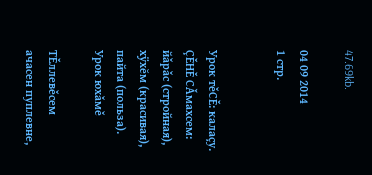47.69kb.

04 09 2014
1 стр.


Урок тěСĚ: калаçу. ÇĚНĚ СǍмахсем: йǎрǎс (стройная), хÿхĕм (красивая), пайта (польза). Урок юхǎмě

ТĚллевěсем ачасен пуплевне,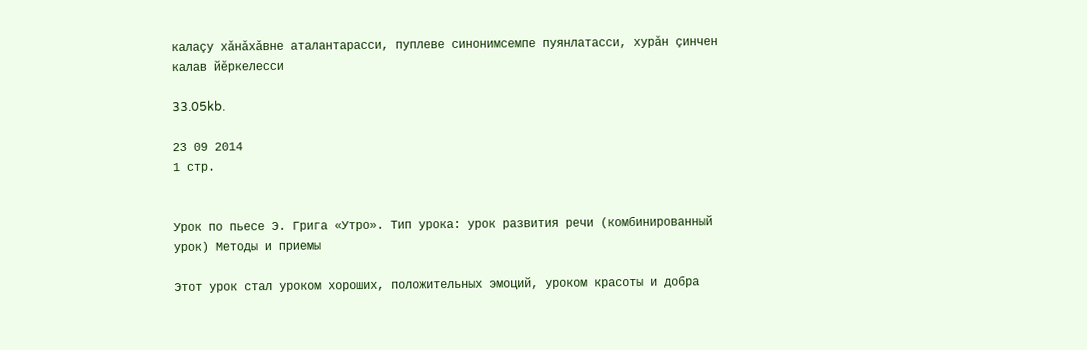калаçу хǎнǎхǎвне аталантарасси, пуплеве синонимсемпе пуянлатасси, хурǎн çинчен калав йĕркелесси

33.05kb.

23 09 2014
1 стр.


Урок по пьесе Э. Грига «Утро». Тип урока: урок развития речи (комбинированный урок) Методы и приемы

Этот урок стал уроком хороших, положительных эмоций, уроком красоты и добра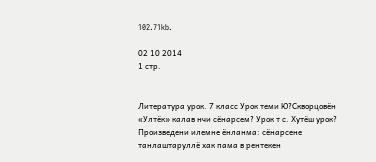102.71kb.

02 10 2014
1 стр.


Литература урок. 7 класс Урок теми Ю?Скворцовён «Ултёк» калав нчи сёнарсем? Урок т с. Хутёш урок? Произведени илемне ёнланма: сёнарсене танлаштаруллё хак пама в рентекен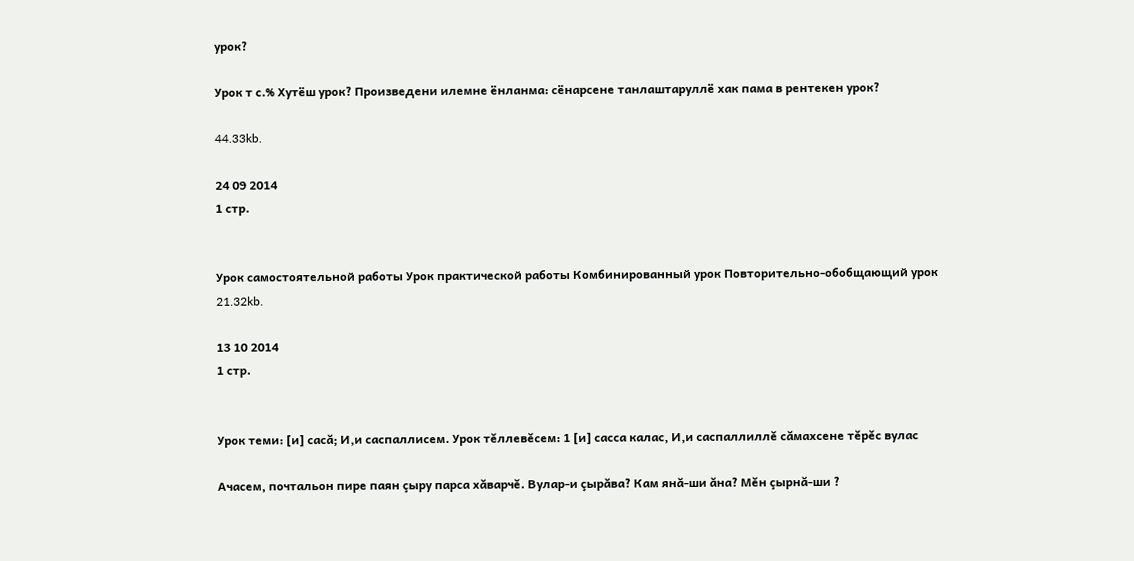урок?

Урок т с.% Хутёш урок? Произведени илемне ёнланма: сёнарсене танлаштаруллё хак пама в рентекен урок?

44.33kb.

24 09 2014
1 стр.


Урок самостоятельной работы Урок практической работы Комбинированный урок Повторительно-обобщающий урок
21.32kb.

13 10 2014
1 стр.


Урок теми: [и] cаcă; И,и саспаллисем. Урок тĕллевĕсем: 1 [и] сасса калас, И,и саспаллиллĕ сăмахсене тĕрĕс вулас

Ачасем, почтальон пире паян çыру парса хăварчĕ. Вулар-и çырăва? Кам янă-ши ăна? Мĕн çырнă-ши ?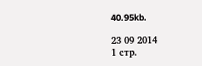40.95kb.

23 09 2014
1 стр.